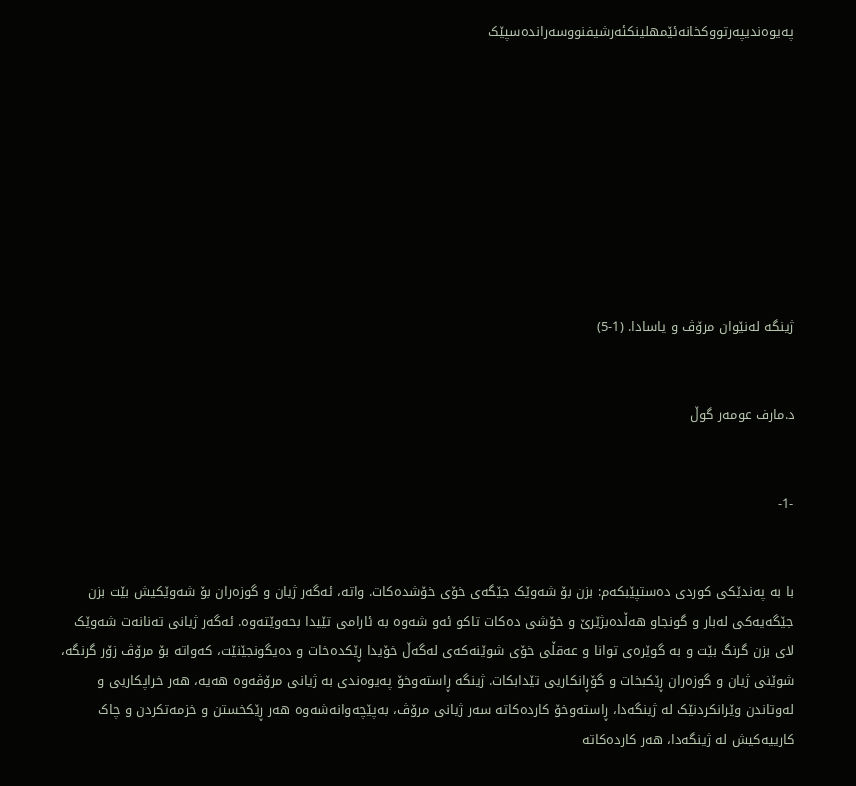په‌یوه‌ندیپه‌رتووکخانه‌ئێمهلینکئه‌رشیفنووسه‌رانده‌سپێک









ژینگه‌ له‌نێوان مرۆڤ و یاسادا. (1-5)


د.مارف عومه‌ر گوڵ


-1-


با به‌ په‌ندێکی‌ کوردی‌ ده‌ستپێبکه‌م: بزن بۆ شه‌وێک جێگه‌ی‌ خۆی‌ خۆشده‌کات. واته‌، ئه‌گه‌ر ژیان و گوزه‌ران بۆ شه‌وێکیش بێت بزن جێگه‌یه‌کی‌ له‌بار و گونجاو هه‌ڵده‌بژێرێ و خۆشی‌ ده‌کات تاکو ئه‌و شه‌وه‌ به‌ ئارامی‌ تێیدا بحه‌وێته‌وه‌. ئه‌گه‌ر ژیانی‌ ته‌نانه‌ت شه‌وێک لای‌ بزن گرنگ بێت و به‌ گوێره‌ی‌ توانا و عه‌قڵی‌ خۆی‌ شوێنه‌که‌ی‌ له‌گه‌ڵ خۆیدا ڕێکده‌خات و ده‌یگونجێنێت، که‌واته‌ بۆ مرۆڤ زۆر گرنگه‌، شوێنی‌ ژیان و گوزه‌ران ڕێکبخات و گۆڕانکاریی‌ تێدابکات. ژینگه‌ ڕاسته‌وخۆ په‌یوه‌ندی‌ به‌ ژیانی‌ مرۆڤه‌وه‌ هه‌یه‌، هه‌ر خراپکاریی‌ و له‌وتاندن وێرانکردنێک له‌ ژینگه‌دا، ڕاسته‌وخۆ کارده‌کاته‌ سه‌ر ژیانی‌ مرۆڤ، به‌پێچه‌وانه‌شه‌وه‌ هه‌ر ڕێکخستن و خزمه‌تکردن و چاک کارییه‌کیش له‌ ژینگه‌دا، هه‌ر کارده‌کاته‌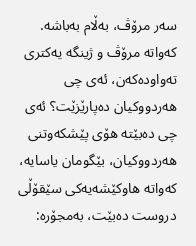سه‌ر مرۆڤ، به‌ڵام به‌باشه‌. که‌واته‌ مرۆڤ و ژینگه‌ یه‌کتری‌ ته‌واوده‌که‌ن، ئه‌ی‌ چی‌ هه‌ردووکیان ده‌پارێزێت؟ ئه‌ی‌ چی‌ ده‌بێته‌ هۆی‌ پێشکه‌وتنی‌ هه‌ردووکیان، بێگومان یاسایه‌، که‌واته‌ هاوکێشه‌یه‌کی‌ سێقۆڵی‌ دروست ده‌بێت، به‌مجۆره‌: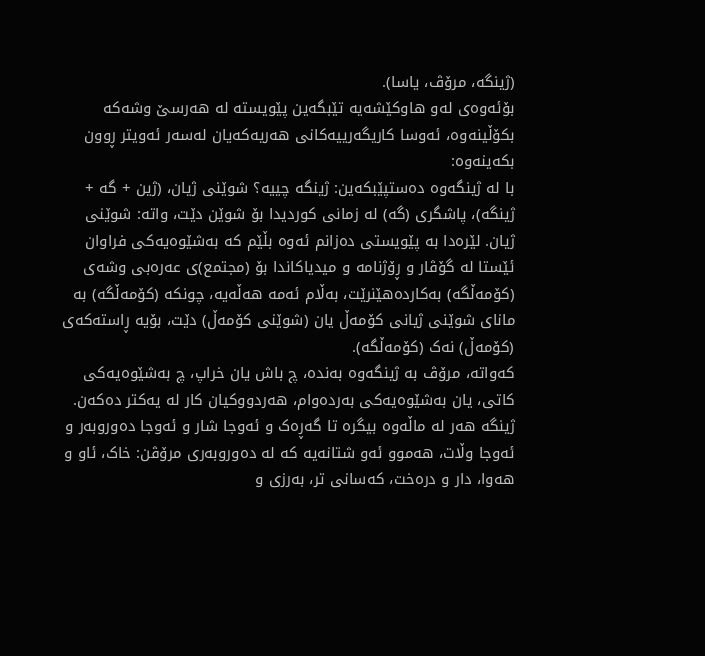(ژینگه‌، مرۆڤ، یاسا).
بۆئه‌وه‌ی‌ له‌و هاوکێشه‌یه‌ تێبگه‌ین پێویسته‌ له‌ هه‌رسێ‌ وشه‌که‌ بکۆڵینه‌وه‌، ئه‌وسا کاریگه‌رییه‌کانی‌ هه‌ریه‌که‌یان له‌سه‌ر ئه‌ویتر ڕوون بکه‌ینه‌وه‌:
با له‌ ژینگه‌وه‌ ده‌ستپێبکه‌ین: ژینگه‌ چییه‌؟ شوێنی‌ ژیان، (ژین + گه‌ + ژینگه‌)، پاشگری‌ (گه‌) له‌ زمانی‌ کوردیدا بۆ شوێن دێت، واته‌: شوێنی‌ ژیان. لێره‌دا به‌ پێویستی‌ ده‌زانم ئه‌وه‌ بڵێم که‌ به‌شێوه‌یه‌کی‌ فراوان ئێستا له‌ گۆڤار و ڕۆژنامه‌ و میدیاکاندا بۆ (مجتمع)ی‌ عه‌ره‌بی‌ وشه‌ی‌ (کۆمه‌ڵگه‌) به‌کارده‌هێنرێت، به‌ڵام ئه‌مه‌ هه‌ڵه‌یه‌، چونکه‌ (کۆمه‌ڵگه‌) به‌ مانای‌ شوێنی‌ ژیانی‌ کۆمه‌ڵ یان (شوێنی‌ کۆمه‌ڵ) دێت، بۆیه‌ ڕاسته‌که‌ی‌ (کۆمه‌ڵ) نه‌ک (کۆمه‌ڵگه‌).
که‌واته‌، مرۆڤ به‌ ژینگه‌وه‌ به‌نده‌، چ باش یان خراپ، چ به‌شێوه‌یه‌کی‌ کاتی‌، یان به‌شێوه‌یه‌کی‌ به‌رده‌وام، هه‌ردووکیان کار له‌ یه‌کتر ده‌که‌ن. ژینگه‌ هه‌ر له‌ ماڵه‌وه‌ بیگره‌ تا گه‌ڕه‌ک و ئه‌وجا شار و ئه‌وجا ده‌وروبه‌ر و ئه‌وجا وڵات، هه‌موو ئه‌و شتانه‌یه‌ که‌ له‌ ده‌وروبه‌ری‌ مرۆڤن: خاک، ئاو و هه‌وا، دار و دره‌خت، که‌سانی‌ تر، به‌رزی و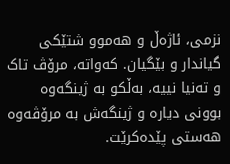نزمی‌، ئاژه‌ڵ و هه‌موو شتێکی‌ گیاندار و بێگیان. که‌واته‌، مرۆڤ تاک و ته‌نیا نییه‌، به‌ڵکو به‌ ژینگه‌وه‌ بوونی‌ دیاره‌ و ژینگه‌ش به‌ مرۆڤه‌وه‌ هه‌ستی‌ پێده‌کرێت.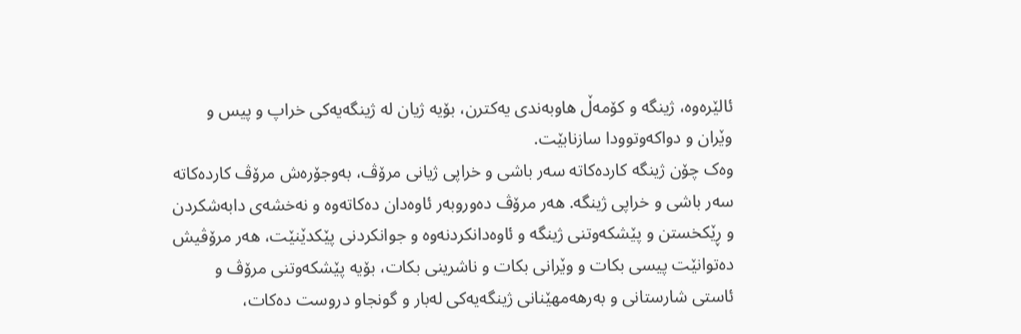ئالێره‌وه‌، ژینگه‌ و کۆمه‌ڵ هاوبه‌ندی‌ یه‌کترن، بۆیه‌ ژیان له‌ ژینگه‌یه‌کی‌ خراپ و پیس و وێران و دواکه‌وتوودا سازنابێت.
وه‌ک چۆن ژینگه‌ کارده‌کاته‌ سه‌ر باشی‌ و خراپی‌ ژیانی‌ مرۆڤ، به‌وجۆره‌ش مرۆڤ کارده‌کاته‌ سه‌ر باشی‌ و خراپی‌ ژینگه‌. هه‌ر مرۆڤ ده‌وروبه‌ر ئاوه‌دان ده‌کاته‌وه‌ و نه‌خشه‌ی‌ دابه‌شکردن و ڕێکخستن و پێشکه‌وتنی‌ ژینگه‌ و ئاوه‌دانکردنه‌وه‌ و جوانکردنی‌ پێکدێنێت، هه‌ر مرۆڤیش ده‌توانێت پیسی‌ بکات و وێرانی‌ بکات و ناشرینی‌ بکات، بۆیه‌ پێشکه‌وتنی‌ مرۆڤ و ئاستی‌ شارستانی‌ و به‌رهه‌مهێنانی‌ ژینگه‌یه‌کی‌ له‌بار و گونجاو دروست ده‌کات،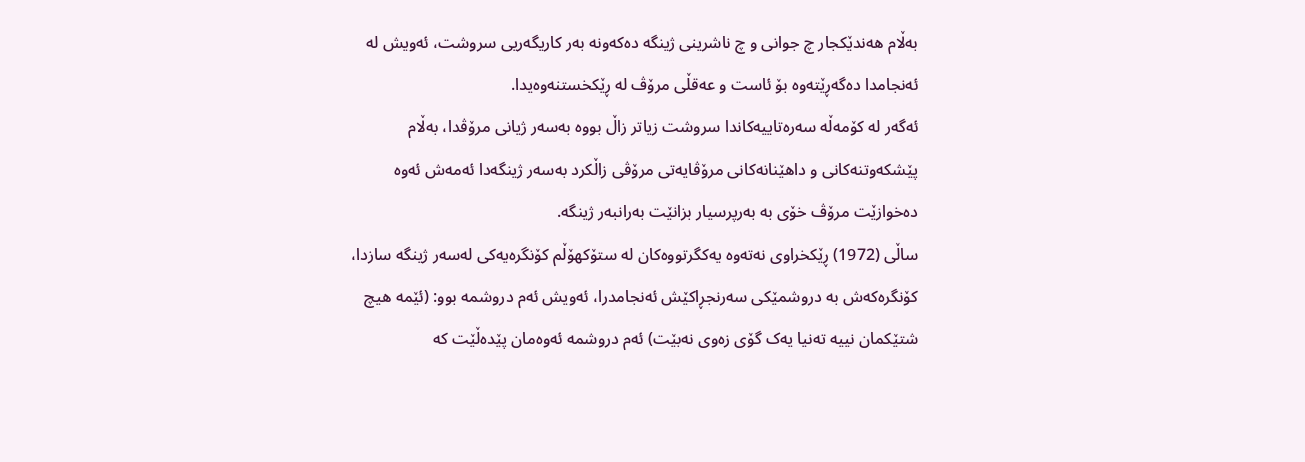به‌ڵام هه‌ندێکجار چ جوانی‌ و چ ناشرینی‌ ژینگه‌ ده‌که‌ونه‌ به‌ر کاریگه‌ریی‌ سروشت، ئه‌ویش له‌ ئه‌نجامدا ده‌گه‌ڕێته‌وه‌ بۆ ئاست و عه‌قڵی‌ مرۆڤ له‌ ڕێکخستنه‌وه‌یدا.
ئه‌گه‌ر له‌ کۆمه‌ڵه‌ سه‌ره‌تاییه‌کاندا سروشت زیاتر زاڵ بووه‌ به‌سه‌ر ژیانی‌ مرۆڤدا، به‌ڵام پێشکه‌وتنه‌کانی‌ و داهێنانه‌کانی‌ مرۆڤایه‌تی‌ مرۆڤی‌ زاڵکرد به‌سه‌ر ژینگه‌دا ئه‌مه‌ش ئه‌وه‌ ده‌خوازێت مرۆڤ خۆی‌ به‌ به‌رپرسیار بزانێت به‌رانبه‌ر ژینگه‌.
ساڵی‌ (1972) ڕێکخراوی‌ نه‌ته‌وه‌ یه‌کگرتووه‌کان له‌ ستۆکهۆڵم کۆنگره‌یه‌کی‌ له‌سه‌ر ژینگه‌ سازدا، کۆنگره‌که‌ش به‌ دروشمێکی‌ سه‌رنجڕاکێش ئه‌نجامدرا، ئه‌ویش ئه‌م دروشمه‌ بوو: (ئێمه‌ هیچ شتێکمان نییه‌ ته‌نیا یه‌ک گۆی‌ زه‌وی‌ نه‌بێت) ئه‌م دروشمه‌ ئه‌وه‌مان پێده‌ڵێت که‌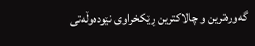گه‌وره‌ترین و چالاکترین ڕێکخراوی‌ نێوده‌وڵه‌تی‌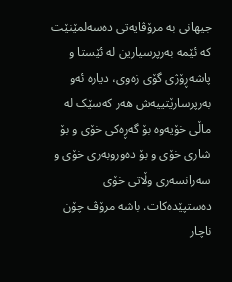جیهانی‌ به‌ مرۆڤایه‌تی‌ ده‌سه‌لمێنێت که‌ ئێمه‌ به‌رپرسیارین له‌ ئێستا و پاشه‌ڕۆژی‌ گۆی‌ زه‌وی‌، دیاره‌ ئه‌و به‌رپرسارێتییه‌ش هه‌ر که‌سێک له‌ ماڵی‌ خۆیه‌وه‌ بۆ گه‌ڕه‌کی‌ خۆی‌ و بۆ شاری‌ خۆی‌ و بۆ ده‌وروبه‌ری‌ خۆی‌ و سه‌رانسه‌ری‌ وڵاتی‌ خۆی‌ ده‌ستپێده‌کات. باشه‌ مرۆڤ چۆن ناچار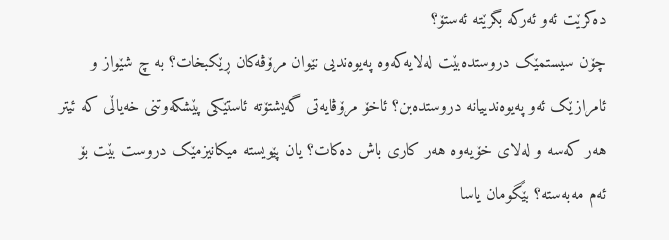ده‌کرێت ئه‌و ئه‌رکه‌ بگرێته‌ ئه‌ستۆ؟
چۆن سیستمێک دروستده‌بێت له‌لایه‌که‌وه‌ په‌یوه‌ندیی‌ نێوان مرۆڤه‌کان ڕێکبخات؟ به‌ چ شێواز و ئامرازێک ئه‌و په‌یوه‌ندییانه‌ دروستده‌بن؟ ئاخۆ مرۆڤایه‌تی‌ گه‌یشتۆته‌ ئاستێکی‌ پێشکه‌وتنی‌ خه‌یاڵی‌ که‌ ئیتر هه‌ر که‌سه‌ و له‌لای خۆیه‌وه‌ هه‌ر کاری‌ باش ده‌کات؟ یان پێویسته‌ میکانیزمێک دروست بێت بۆ ئه‌م مه‌به‌سته‌؟ بێًگومان یاسا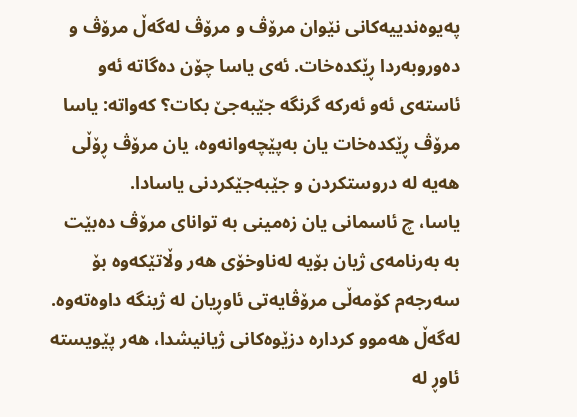په‌یوه‌ندییه‌کانی‌ نێوان مرۆڤ و مرۆڤ له‌گه‌ڵ مرۆڤ و ده‌وروبه‌ردا ڕێکده‌خات. ئه‌ی‌ یاسا چۆن ده‌گاته‌ ئه‌و ئاسته‌ی‌ ئه‌و ئه‌رکه‌ گرنگه‌ جێبه‌جێ‌ بکات؟ که‌واته‌: یاسا مرۆڤ ڕێکده‌خات یان به‌پێچه‌وانه‌وه‌، یان مرۆڤ ڕۆڵی‌ هه‌یه‌ له‌ دروستکردن و جێبه‌جێکردنی‌ یاسادا.
یاسا، چ ئاسمانی‌ یان زه‌مینی‌ به‌ توانای‌ مرۆڤ ده‌بێت به‌ به‌رنامه‌ی‌ ژیان بۆیه‌ له‌ناوخۆی‌ هه‌ر وڵاتێکه‌وه‌ بۆ سه‌رجه‌م کۆمه‌ڵی‌ مرۆڤایه‌تی‌ ئاوڕیان له‌ ژینگه‌ داوه‌ته‌وه‌.
له‌گه‌ڵ هه‌موو کرداره‌ دزێوه‌کانی‌ ژیانیشدا، هه‌ر پێویسته‌ ئاوڕ له‌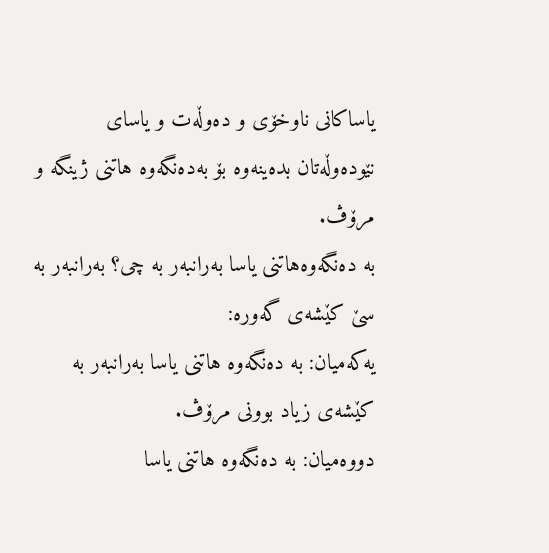یاساکانی‌ ناوخۆی‌ و ده‌وڵه‌ت و یاسای‌ نێوده‌وڵه‌تان بده‌ینه‌وه‌ بۆ به‌ده‌نگه‌وه‌ هاتنی‌ ژینگه‌ و مرۆڤ.
به‌ ده‌نگه‌وه‌هاتنی‌ یاسا به‌رانبه‌ر به‌ چی‌؟ به‌رانبه‌ر به‌ سێ‌ کێشه‌ی‌ گه‌وره‌:
یه‌که‌میان: به‌ ده‌نگه‌وه‌ هاتنی‌ یاسا به‌رانبه‌ر به‌ کێشه‌ی‌ زیاد بوونی‌ مرۆڤ.
دووه‌میان: به‌ ده‌نگه‌وه‌ هاتنی‌ یاسا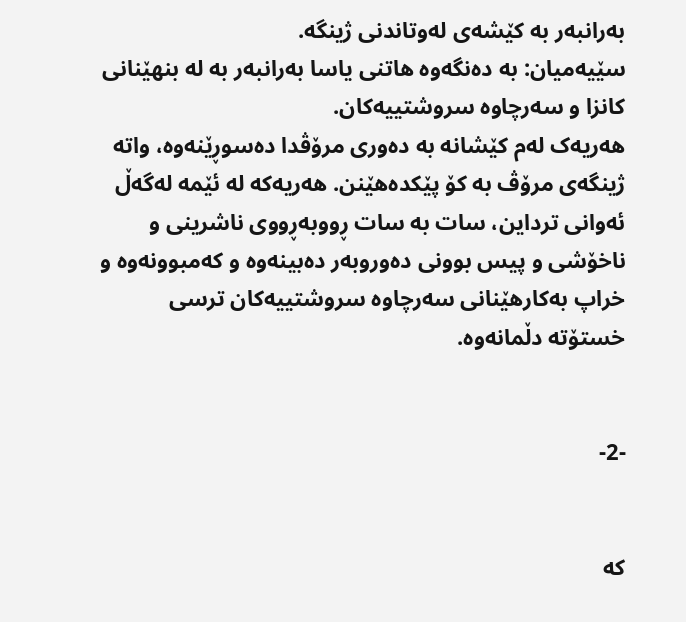به‌رانبه‌ر به‌ کێشه‌ی‌ له‌وتاندنی‌ ژینگه‌.
سێیه‌میان: به‌ ده‌نگه‌وه‌ هاتنی‌ یاسا به‌رانبه‌ر به‌ له‌ بنهێنانی‌ کانزا و سه‌رچاوه‌ سروشتییه‌کان.
هه‌ریه‌ک له‌م کێشانه‌ به‌ ده‌وری‌ مرۆڤدا ده‌سوڕێنه‌وه‌، واته‌ ژینگه‌ی‌ مرۆڤ به‌ کۆ پێکده‌هێنن. هه‌ریه‌که‌ له‌ ئێمه‌ له‌گه‌ڵ ئه‌وانی‌ ترداین، سات به‌ سات ڕووبه‌ڕووی‌ ناشرینی‌ و ناخۆشی‌ و پیس بوونی‌ ده‌وروبه‌ر ده‌بینه‌وه‌ و که‌مبوونه‌وه‌ و خراپ به‌کارهێنانی‌ سه‌رچاوه‌ سروشتییه‌کان ترسی‌ خستۆته‌ دڵمانه‌وه‌.


-2-


که‌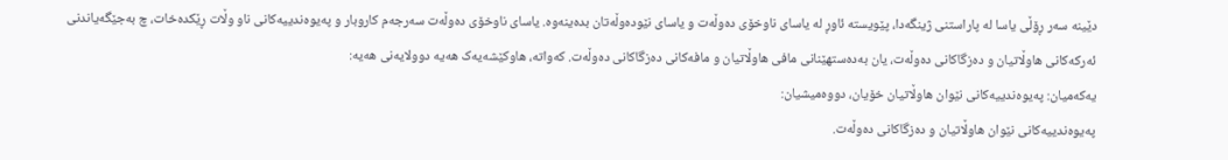دێینه‌ سه‌ر ڕۆڵی‌ یاسا له‌ پاراستنی‌ ژینگه‌دا، پێویسته‌ ئاوڕ له‌ یاسای‌ ناوخۆی‌ ده‌وڵه‌ت و یاسای‌ نێوده‌وڵه‌تان بده‌ینه‌وه‌. یاسای‌ ناوخۆی‌ ده‌وڵه‌ت سه‌رجه‌م کاروبار و په‌یوه‌ندییه‌کانی‌ ناو وڵات ڕێکده‌خات، چ به‌جێگه‌یاندنی‌ ئه‌رکه‌کانی‌ هاوڵاتیان و ده‌زگاکانی‌ ده‌وڵه‌ت، یان به‌ده‌ستهێنانی‌ مافی‌ هاوڵاتیان و مافه‌کانی‌ ده‌زگاکانی‌ ده‌وڵه‌ت. که‌واته‌، هاوکێشه‌یه‌ک هه‌یه‌ دوولایه‌نی‌ هه‌یه‌:
یه‌که‌میان: په‌یوه‌ندییه‌کانی‌ نێوان هاوڵاتیان خۆیان، دووه‌میشیان:
په‌یوه‌ندییه‌کانی‌ نێوان هاوڵاتیان و ده‌زگاکانی‌ ده‌وڵه‌ت.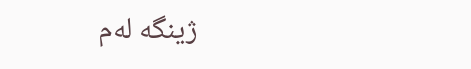ژینگه‌ له‌م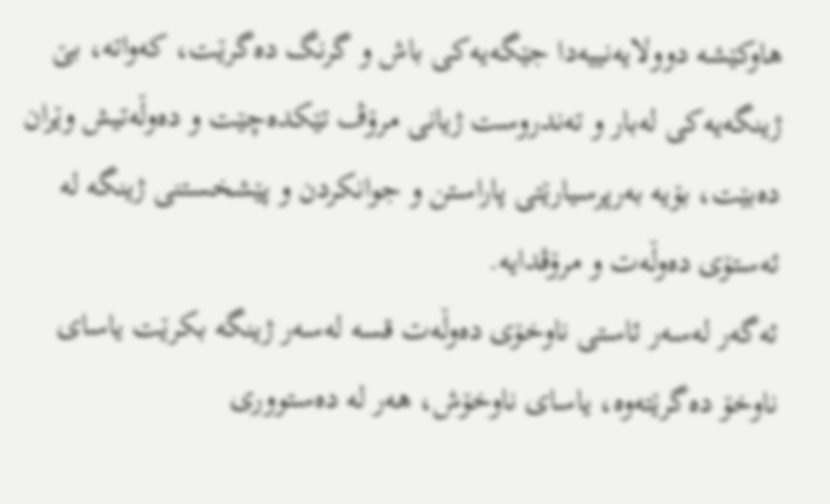هاوکێشه‌ دوولایه‌نییه‌دا جێگه‌یه‌کی‌ باش و گرنگ ده‌گرێت، که‌واته‌، بێ‌ ژینگه‌یه‌کی‌ له‌بار و ته‌ندروست ژیانی‌ مرۆڤ تێکده‌چێت و ده‌وڵه‌تیش وێران ده‌بێت، بۆیه‌ به‌رپرسیارێتی‌ پاراستن و جوانکردن و پێشخستنی‌ ژینگه‌ له‌ ئه‌ستۆی‌ ده‌وڵه‌ت و مرۆڤدایه‌.
ئه‌گه‌ر له‌سه‌ر ئاستی‌ ناوخۆی‌ ده‌وڵه‌ت قسه‌ له‌سه‌ر ژینگه‌ بکرێت یاسای‌ ناوخۆ ده‌گرێته‌وه‌، یاسای‌ ناوخۆش، هه‌ر له‌ ده‌ستووری‌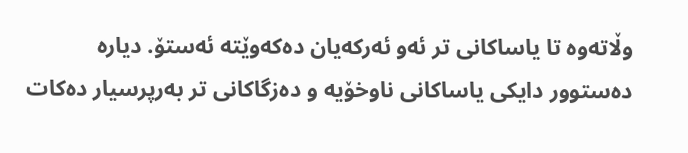وڵاته‌وه‌ تا یاساکانی‌ تر ئه‌و ئه‌رکه‌یان ده‌که‌وێته‌ ئه‌ستۆ. دیاره‌ ده‌ستوور دایکی‌ یاساکانی‌ ناوخۆیه‌ و ده‌زگاکانی‌ تر به‌رپرسیار ده‌کات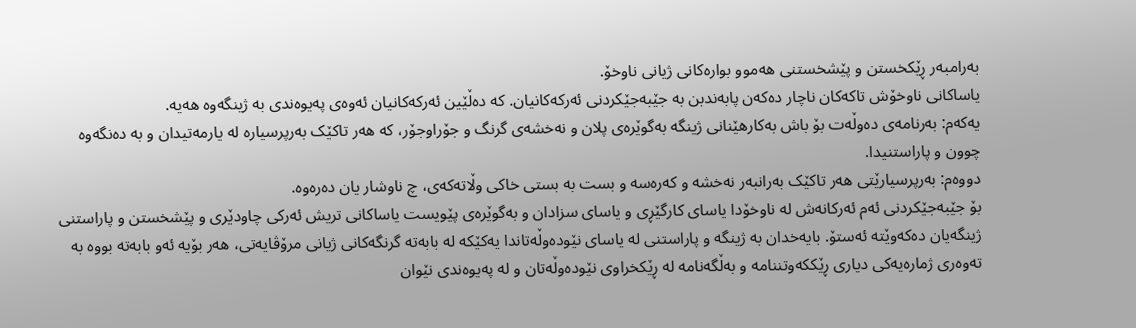به‌رامبه‌ر ڕێکخستن و پێشخستنی‌ هه‌موو بواره‌کانی‌ ژیانی‌ ناوخۆ.
یاساکانی‌ ناوخۆش تاکه‌کان ناچار ده‌که‌ن پابه‌ندبن به‌ جێبه‌جێکردنی‌ ئه‌رکه‌کانیان. که‌ ده‌ڵێین ئه‌رکه‌کانیان ئه‌وه‌ی‌ په‌یوه‌ندی‌ به‌ ژینگه‌وه‌ هه‌یه‌.
یه‌که‌م: به‌رنامه‌ی‌ ده‌وڵه‌ت بۆ باش به‌کارهێنانی‌ ژینگه‌ به‌گوێره‌ی‌ پلان و نه‌خشه‌ی‌ گرنگ و جۆراوجۆر، که‌ هه‌ر تاکێک به‌رپرسیاره‌ له‌ یارمه‌تیدان و به‌ ده‌نگه‌وه‌ چوون و پاراستنیدا.
دووه‌م: به‌رپرسیارێتی‌ هه‌ر تاکێک به‌رانبه‌ر نه‌خشه‌ و که‌ره‌سه‌ و بست به‌ بستی‌ خاکی‌ وڵاته‌که‌ی‌، چ ناوشار یان ده‌ره‌وه‌.
بۆ جێبه‌جێکردنی‌ ئه‌م ئه‌رکانه‌ش له‌ ناوخۆدا یاسای‌ کارگێڕی‌ و یاسای‌ سزادان و به‌گوێره‌ی‌ پێویست یاساکانی‌ تریش ئه‌رکی‌ چاودێری‌ و پێشخستن و پاراستنی‌ ژینگه‌یان ده‌که‌وێته‌ ئه‌ستۆ. بایه‌خدان به‌ ژینگه‌ و پاراستنی‌ له‌ یاسای‌ نێوده‌وڵه‌تاندا یه‌کێکه‌ له‌ بابه‌ته‌ گرنگه‌کانی‌ ژیانی‌ مرۆڤایه‌تی‌، هه‌ر بۆیه‌ ئه‌و بابه‌ته‌ بووه‌ به‌ ته‌وه‌ری‌ ژماره‌یه‌کی‌ دیاری‌ ڕێککه‌وتننامه‌ و به‌ڵگه‌نامه‌ له‌ ڕێکخراوی‌ نێوده‌وڵه‌تان و له‌ په‌یوه‌ندی‌ نێوان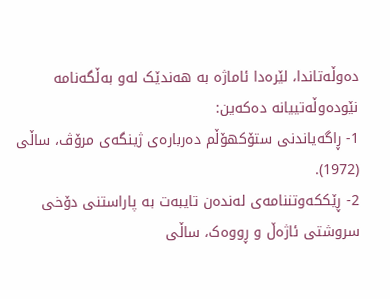ده‌وڵه‌تاندا، لێره‌دا ئاماژه‌ به‌ هه‌ندێک له‌و به‌ڵگه‌نامه‌ نێوده‌وڵه‌تییانه‌ ده‌که‌ین:
1- ڕاگه‌یاندنی‌ ستۆکهۆڵم ده‌رباره‌ی‌ ژینگه‌ی‌ مرۆڤ، ساڵی‌ (1972).
2- ڕێککه‌وتننامه‌ی‌ له‌نده‌ن تایبه‌ت به‌ پاراستنی‌ دۆخی‌ سروشتی‌ ئاژه‌ڵ‌ و ڕووه‌ک، ساڵی‌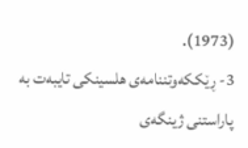(1973).
3- ڕێککه‌وتننامه‌ی‌ هلسینکی‌ تایبه‌ت به‌ پاراستنی‌ ژینگه‌ی‌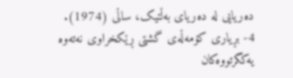ده‌ریایی‌ له‌ ده‌ریای‌ به‌ڵتیک، ساڵی‌ (1974).
4- بڕیاری‌ کۆمه‌ڵه‌ی‌ گشتی‌ ڕێکخراوی‌ نه‌ته‌وه‌ یه‌کگرتووه‌کان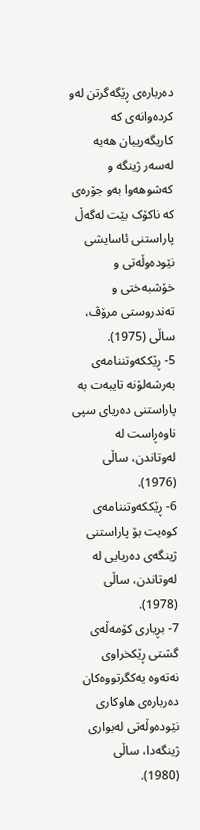ده‌رباره‌ی‌ ڕێگه‌گرتن له‌و کرده‌وانه‌ی‌ که‌ کاریگه‌رییان هه‌یه‌ له‌سه‌ر ژینگه‌ و که‌شوهه‌وا به‌و جۆره‌ی‌ که‌ ناکۆک بێت له‌گه‌ڵ‌ پاراستنی‌ ئاسایشی‌ نێوده‌وڵه‌تی‌ و خۆشبه‌ختی‌ و ته‌ندروستی‌ مرۆڤ، ساڵی‌ (1975).
5- ڕێککه‌وتننامه‌ی‌ به‌رشه‌لۆنه‌ تایبه‌ت به‌ پاراستنی‌ ده‌ریای‌ سپی‌ ناوه‌ڕاست له‌ له‌وتاندن، ساڵی‌ (1976).
6- ڕێککه‌وتننامه‌ی‌ کوه‌یت بۆ پاراستنی‌ ژینگه‌ی‌ ده‌ریایی‌ له‌ له‌وتاندن، ساڵی‌ (1978).
7- بڕیاری‌ کۆمه‌ڵه‌ی‌ گشتی‌ ڕێکخراوی‌ نه‌ته‌وه‌ یه‌کگرتووه‌کان ده‌رباره‌ی‌ هاوکاری‌ نێوده‌وڵه‌تی‌ له‌بواری‌ ژینگه‌دا، ساڵی‌ (1980).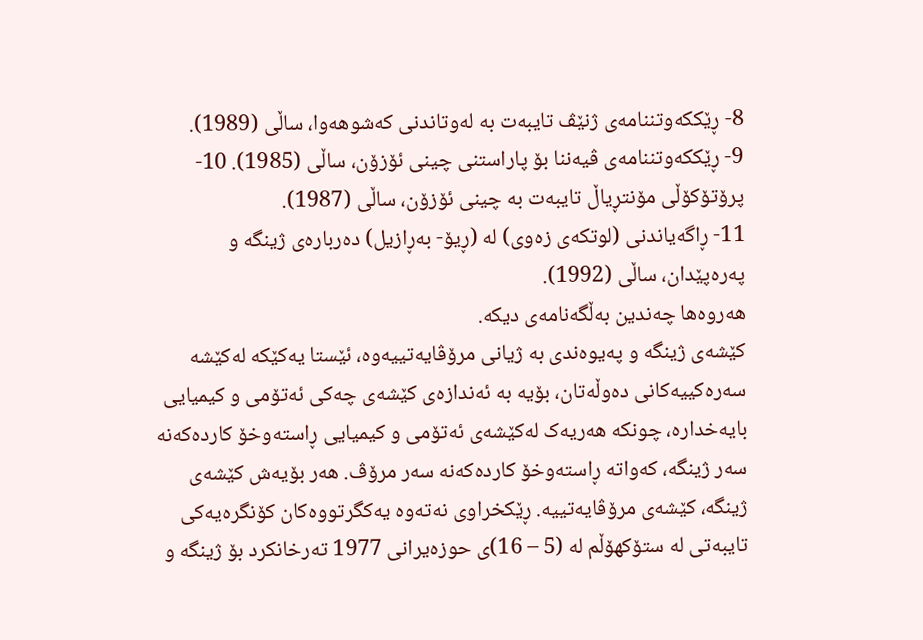8- ڕێککه‌وتننامه‌ی‌ ژنێڤ تایبه‌ت به‌ له‌وتاندنی‌ که‌شوهه‌وا، ساڵی‌ (1989).
9- ڕێککه‌وتننامه‌ی‌ ڤیه‌ننا بۆ پاراستنی‌ چینی‌ ئۆزۆن، ساڵی‌ (1985). 10- پرۆتۆکۆڵی‌ مۆنتڕیاڵ‌ تایبه‌ت به‌ چینی‌ ئۆزۆن، ساڵی‌ (1987).
11- ڕاگه‌یاندنی‌ (لوتکه‌ی‌ زه‌وی‌) له‌ (ڕیۆ- به‌ڕازیل) ده‌رباره‌ی‌ ژینگه‌ و په‌ره‌پێدان، ساڵی‌ (1992).
هه‌روه‌ها چه‌ندین به‌ڵگه‌نامه‌ی‌ دیکه‌.
کێشه‌ی‌ ژینگه‌ و په‌یوه‌ندی‌ به‌ ژیانی‌ مرۆڤایه‌تییه‌وه‌، ئێستا یه‌کێکه‌ له‌کێشه‌ سه‌ره‌کییه‌کانی‌ ده‌وڵه‌تان، بۆیه‌ به‌ ئه‌ندازه‌ی‌ کێشه‌ی‌ چه‌کی‌ ئه‌تۆمی‌ و کیمیایی‌ بایه‌خداره‌، چونکه‌ هه‌ریه‌ک له‌کێشه‌ی‌ ئه‌تۆمی‌ و کیمیایی‌ ڕاسته‌وخۆ کارده‌که‌نه‌ سه‌ر ژینگه‌، که‌واته‌ ڕاسته‌وخۆ کارده‌که‌نه‌ سه‌ر مرۆڤ. هه‌ر بۆیه‌ش کێشه‌ی‌ ژینگه‌، کێشه‌ی‌ مرۆڤایه‌تییه‌. ڕێکخراوی‌ نه‌ته‌وه‌ یه‌کگرتووه‌کان کۆنگره‌یه‌کی‌ تایبه‌تی‌ له‌ ستۆکهۆڵم له‌ (5 – 16)ی‌ حوزه‌یرانی‌ 1977 ته‌رخانکرد بۆ ژینگه‌ و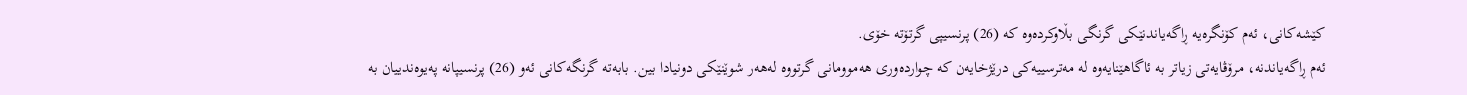کێشه‌کانی‌، ئه‌م کۆنگره‌یه‌ ڕاگه‌یاندنێکی‌ گرنگی‌ بڵاوکرده‌وه‌ که‌ (26) پرنسیپی‌ گرتۆته‌ خۆی‌.
ئه‌م ڕاگه‌یاندنه‌، مرۆڤایه‌تی‌ زیاتر به‌ ئاگاهێنایه‌وه‌ له‌ مه‌ترسییه‌کی‌ درێژخایه‌ن که‌ چوارده‌وری‌ هه‌موومانی‌ گرتووه‌ له‌هه‌ر شوێنێکی‌ دونیادا بین. بابه‌ته‌ گرنگه‌کانی‌ ئه‌و (26) پرنسیپانه‌ په‌یوه‌ندییان به‌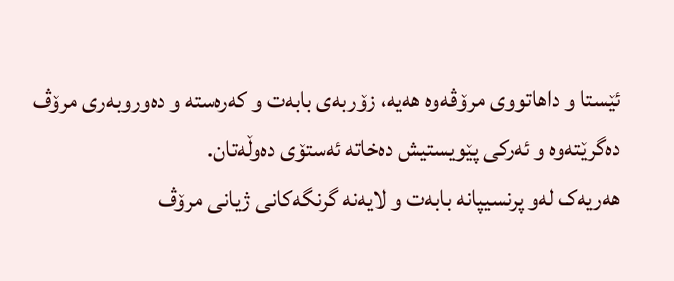ئێستا و داهاتووی‌ مرۆڤه‌وه‌ هه‌یه‌، زۆربه‌ی‌ بابه‌ت و که‌ره‌سته‌ و ده‌وروبه‌ری‌ مرۆڤ ده‌گرێته‌وه‌ و ئه‌رکی‌ پێویستیش ده‌خاته‌ ئه‌ستۆی‌ ده‌وڵه‌تان.
هه‌ریه‌ک له‌و پرنسیپانه‌ بابه‌ت و لایه‌نه‌ گرنگه‌کانی‌ ژیانی‌ مرۆڤ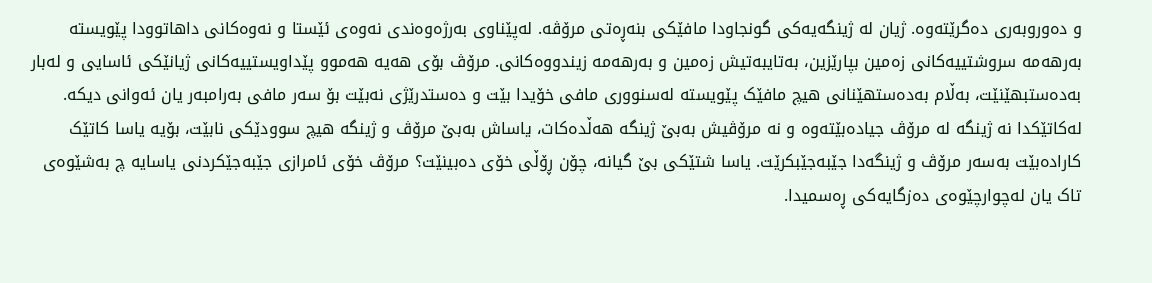و ده‌وروبه‌ری‌ ده‌گرێته‌وه‌. ژیان له‌ ژینگه‌یه‌کی‌ گونجاودا مافێکی‌ بنه‌ڕه‌تی‌ مرۆڤه‌. له‌پێناوی‌ به‌رژه‌وه‌ندی‌ نه‌وه‌ی‌ ئێستا و نه‌وه‌کانی‌ داهاتوودا پێویسته‌ به‌رهه‌مه‌ سروشتییه‌کانی‌ زه‌مین بپارێزین، به‌تایبه‌تیش زه‌مین و به‌رهه‌مه‌ زیندووه‌کانی‌. مرۆڤ بۆی‌ هه‌یه‌ هه‌موو پێداویستییه‌کانی‌ ژیانێکی‌ ئاسایی‌ و له‌بار به‌ده‌ستبهێنێت، به‌ڵام به‌ده‌ستهێنانی‌ هیچ مافێک پێویسته‌ له‌سنووری‌ مافی‌ خۆیدا بێت و ده‌ستدرێژی‌ نه‌بێت بۆ سه‌ر مافی‌ به‌رامبه‌ر یان ئه‌وانی‌ دیکه‌.
له‌کاتێکدا نه‌ ژینگه‌ له‌ مرۆڤ جیاده‌بێته‌وه‌ و نه‌ مرۆڤیش به‌بێ‌ ژینگه‌ هه‌ڵده‌کات، یاساش به‌بێ‌ مرۆڤ و ژینگه‌ هیچ سوودێکی‌ نابێت، بۆیه‌ یاسا کاتێک کاراده‌بێت به‌سه‌ر مرۆڤ و ژینگه‌دا جێبه‌جێبکرێت. یاسا شتێکی‌ بێ‌ گیانه‌، چۆن ڕۆڵی‌ خۆی‌ ده‌بینێت؟ مرۆڤ خۆی‌ ئامرازی‌ جێبه‌جێکردنی‌ یاسایه‌ چ به‌شێوه‌ی‌ تاک یان له‌چوارچێوه‌ی‌ ده‌زگایه‌کی‌ ڕه‌سمیدا.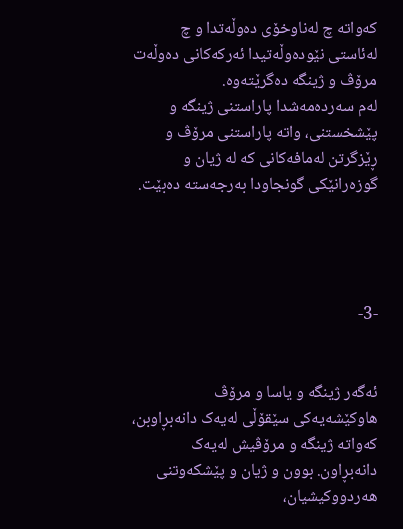که‌واته‌ چ له‌ناوخۆی‌ ده‌وڵه‌تدا و چ له‌ئاستی‌ نێوده‌وڵه‌تیدا ئه‌رکه‌کانی‌ ده‌وڵه‌ت مرۆڤ و ژینگه‌ ده‌گرێته‌وه‌.
له‌م سه‌رده‌مه‌شدا پاراستنی‌ ژینگه‌ و پێشخستنی‌، واته‌ پاراستنی‌ مرۆڤ و ڕێزگرتن له‌مافه‌کانی‌ که‌ له‌ ژیان و گوزه‌رانێکی‌ گونجاودا به‌رجه‌سته‌ ده‌بێت.




-3-


ئه‌گه‌ر ژینگه‌ و یاسا و مرۆڤ هاوکێشه‌یه‌کی‌ سێقۆڵی‌ له‌یه‌ک دانه‌بڕاوبن، که‌واته‌ ژینگه‌ و مرۆڤیش له‌یه‌ک دانه‌بڕاون. بوون و ژیان و پێشکه‌وتنی‌ هه‌ردووکیشیان،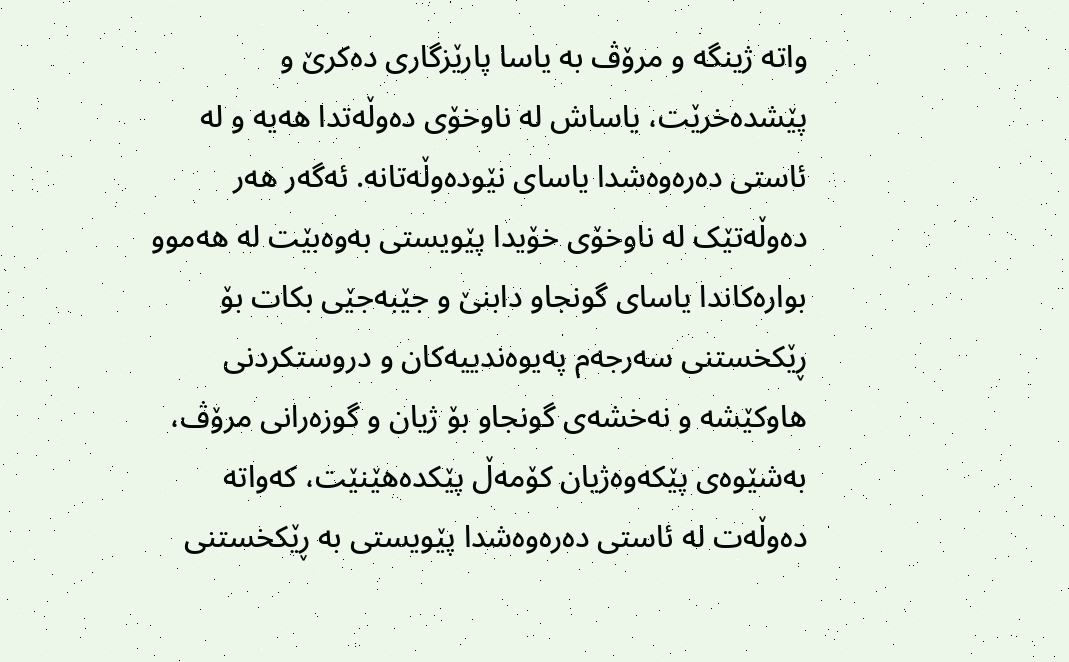واته‌ ژینگه‌ و مرۆڤ به‌ یاسا پارێزگاری‌ ده‌کرێ‌ و پێشده‌خرێت، یاساش له‌ ناوخۆی‌ ده‌وڵه‌تدا هه‌یه‌ و له‌ ئاستی‌ ده‌ره‌وه‌شدا یاسای‌ نێوده‌وڵه‌تانه‌. ئه‌گه‌ر هه‌ر ده‌وڵه‌تێک له‌ ناوخۆی‌ خۆیدا پێویستی‌ به‌وه‌بێت له‌ هه‌موو بواره‌کاندا یاسای‌ گونجاو دابنێ‌ و جێبه‌جێی‌ بکات بۆ ڕێکخستنی‌ سه‌رجه‌م په‌یوه‌ندییه‌کان و دروستکردنی‌ هاوکێشه‌ و نه‌خشه‌ی‌ گونجاو بۆ ژیان و گوزه‌رانی‌ مرۆڤ، به‌شێوه‌ی‌ پێکه‌وه‌ژیان کۆمه‌ڵ‌ پێکده‌هێنێت، که‌واته‌ ده‌وڵه‌ت له‌ ئاستی‌ ده‌ره‌وه‌شدا پێویستی‌ به‌ ڕێکخستنی‌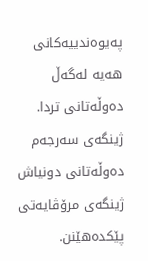په‌یوه‌ندییه‌کانی‌ هه‌یه‌ له‌گه‌ڵ‌ ده‌وڵه‌تانی‌ تردا. ژینگه‌ی‌ سه‌رجه‌م ده‌وڵه‌تانی‌ دونیاش ژینگه‌ی‌ مرۆڤایه‌تی‌ پێکده‌هێنن.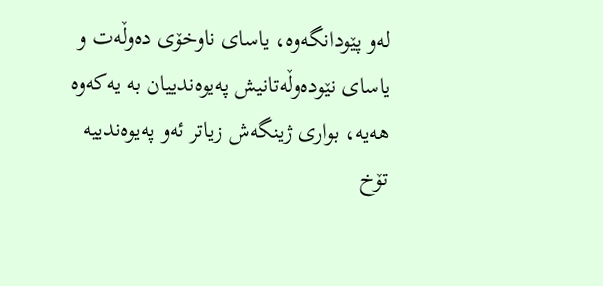له‌و پێودانگه‌وه‌، یاسای‌ ناوخۆی‌ ده‌وڵه‌ت و یاسای‌ نێوده‌وڵه‌تانیش په‌یوه‌ندییان به‌ یه‌که‌وه‌ هه‌یه‌، بواری‌ ژینگه‌ش زیاتر ئه‌و په‌یوه‌ندییه‌ تۆخ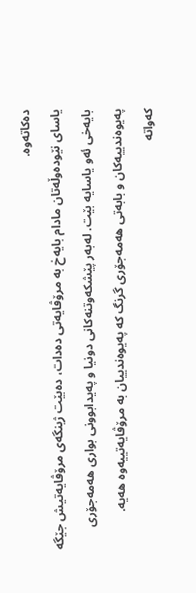ده‌کاته‌وه‌.
یاسای‌ نێوده‌وڵه‌تان مادام بایه‌خ به‌ مرۆڤایه‌تی‌ ده‌دات، ده‌بێت ژینگه‌ی‌ مرۆڤایه‌تیش جێگه‌ بایه‌خی‌ ئه‌و یاسایه‌ بێت. له‌به‌ر پێشکه‌وتنه‌کانی‌ دونیا و په‌یدابوونی‌ بواری‌ هه‌مه‌جۆری‌ په‌یوه‌ندییه‌کان و بابه‌تی‌ هه‌مه‌جۆری‌ گرنگ که‌ په‌یوه‌ندییان به‌ مرۆڤایه‌تییه‌وه‌ هه‌یه‌.
که‌واته‌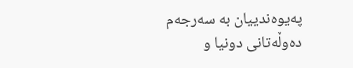په‌یوه‌ندییان به‌ سه‌رجه‌م ده‌وڵه‌تانی‌ دونیا و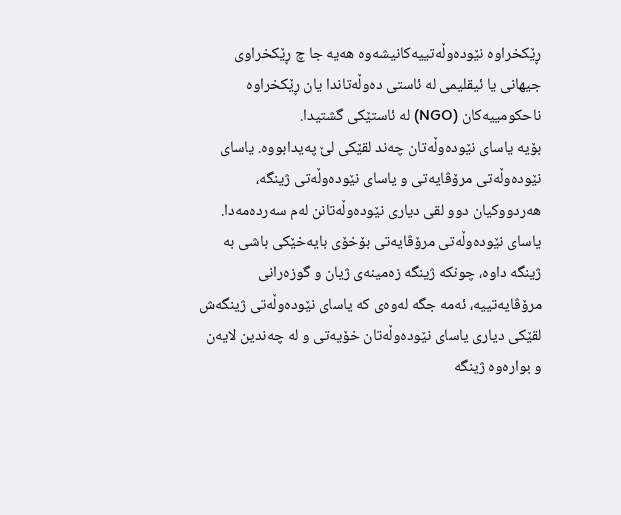ڕێکخراوه‌ نێوده‌وڵه‌تییه‌کانیشه‌وه‌ هه‌یه‌ جا چ ڕێکخراوی‌ جیهانی‌ یا ئیقلیمی‌ له‌ ئاستی‌ ده‌وڵه‌تاندا یان ڕێکخراوه‌ ناحکومییه‌کان (NGO) له‌ ئاستێکی‌ گشتیدا.
بۆیه‌ یاسای‌ نێوده‌وڵه‌تان چه‌ند لقێکی‌ لێ‌ په‌یدابووه‌. یاسای‌ نێوده‌وڵه‌تی‌ مرۆڤایه‌تی‌ و یاسای‌ نێوده‌وڵه‌تی‌ ژینگه‌، هه‌ردووکیان دوو لقی‌ دیاری‌ نێوده‌وڵه‌تانن له‌م سه‌رده‌مه‌دا. یاسای‌ نێوده‌وڵه‌تی‌ مرۆڤایه‌تی‌ بۆخۆی‌ بایه‌خێکی‌ باشی‌ به‌ ژینگه‌ داوه‌، چونکه‌ ژینگه‌ زه‌مینه‌ی‌ ژیان و گوزه‌رانی‌ مرۆڤایه‌تییه‌، ئه‌مه‌ جگه‌ له‌وه‌ی‌ که‌ یاسای‌ نێوده‌وڵه‌تی‌ ژینگه‌ش لقێکی‌ دیاری‌ یاسای‌ نێوده‌وڵه‌تان خۆیه‌تی‌ و له‌ چه‌ندین لایه‌ن و بواره‌وه‌ ژینگه‌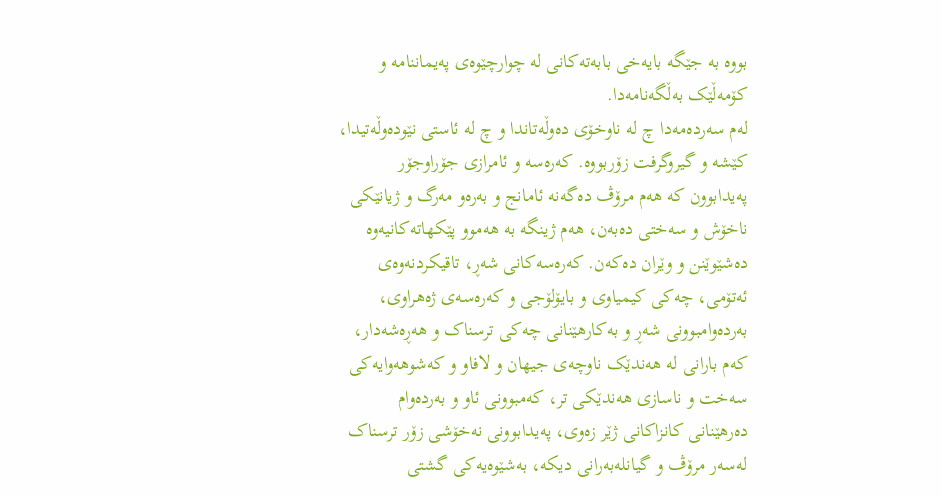بووه‌ به‌ جێگه‌ بایه‌خی‌ بابه‌ته‌کانی‌ له‌ چوارچێوه‌ی‌ په‌یماننامه‌ و کۆمه‌ڵێک به‌ڵگه‌نامه‌دا.
له‌م سه‌رده‌مه‌دا چ له‌ ناوخۆی‌ ده‌وڵه‌تاندا و چ له‌ ئاستی‌ نێوده‌وڵه‌تیدا، کێشه‌ و گیروگرفت زۆربووه‌. که‌ره‌سه‌ و ئامرازی‌ جۆراوجۆر په‌یدابوون که‌ هه‌م مرۆڤ ده‌گه‌نه‌ ئامانج و به‌ره‌و مه‌رگ و ژیانێکی‌ ناخۆش و سه‌ختی‌ ده‌به‌ن، هه‌م ژینگه‌ به‌ هه‌موو پێکهاته‌کانیه‌وه‌ ده‌شێوێنن و وێران ده‌که‌ن. که‌ره‌سه‌کانی‌ شه‌ڕ، تاقیکردنه‌وه‌ی‌ ئه‌تۆمی‌، چه‌کی‌ کیمیاوی‌ و بایۆلۆجی‌ و که‌ره‌سه‌ی‌ ژه‌هراوی‌، به‌رده‌وامبوونی‌ شه‌ڕ و به‌کارهێنانی‌ چه‌کی‌ ترسناک و هه‌ڕه‌شه‌دار، که‌م بارانی‌ له‌ هه‌ندێک ناوچه‌ی‌ جیهان و لافاو و که‌شوهه‌وایه‌کی‌ سه‌خت و ناسازی‌ هه‌ندێکی‌ تر، که‌مبوونی‌ ئاو و به‌رده‌وام ده‌رهێنانی‌ کانزاکانی‌ ژێر زه‌وی‌، په‌یدابوونی‌ نه‌خۆشی‌ زۆر ترسناک له‌سه‌ر مرۆڤ و گیانله‌به‌رانی‌ دیکه‌، به‌شێوه‌یه‌کی‌ گشتی‌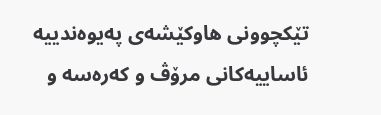تێکچوونی‌ هاوکێشه‌ی‌ په‌یوه‌ندییه‌ ئاساییه‌کانی‌ مرۆڤ و که‌ره‌سه‌ و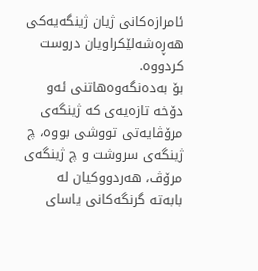ئامرازه‌کانی‌ ژیان ژینگه‌یه‌کی‌ هه‌ڕه‌شه‌لێکراویان دروست کردووه‌.
بۆ به‌ده‌نگه‌وه‌هاتنی‌ ئه‌و دۆخه‌ تازه‌یه‌ی‌ که‌ ژینگه‌ی‌ مرۆڤایه‌تی‌ تووشی‌ بووه‌، چ ژینگه‌ی‌ سروشت و چ ژینگه‌ی‌ مرۆڤ، هه‌ردووکیان له‌ بابه‌ته‌ گرنگه‌کانی‌ یاسای‌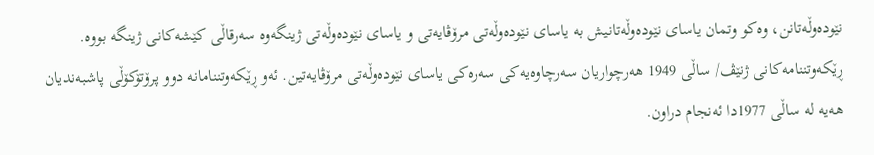نێوده‌وڵه‌تانن، وه‌کو وتمان یاسای‌ نێوده‌وڵه‌تانیش به‌ یاسای‌ نێوده‌وڵه‌تی‌ مرۆڤایه‌تی‌ و یاسای‌ نێوده‌وڵه‌تی‌ ژینگه‌وه‌ سه‌رقاڵی‌ کێشه‌کانی‌ ژینگه‌ بووه‌.
ڕێکه‌وتننامه‌کانی‌ ژنێڤ/ ساڵی‌ 1949 هه‌رچواریان سه‌رچاوه‌یه‌کی‌ سه‌ره‌کی‌ یاسای‌ نێوده‌وڵه‌تی‌ مرۆڤایه‌تین. ئه‌و ڕێکه‌وتننامانه‌ دوو پرۆتۆکۆڵی‌ پاشبه‌ندیان هه‌یه‌ له‌ ساڵی‌ 1977دا ئه‌نجام دراون.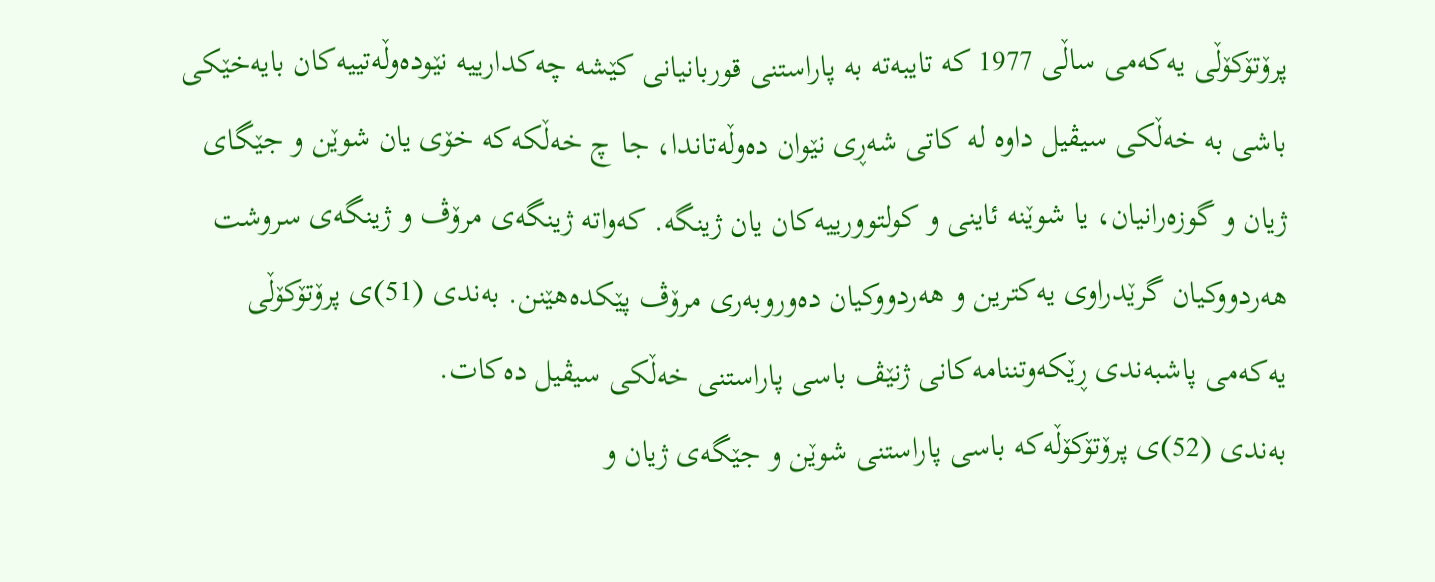پرۆتۆکۆڵی‌ یه‌که‌می‌ ساڵی‌ 1977 که‌ تایبه‌ته‌ به‌ پاراستنی‌ قوربانیانی‌ کێشه‌ چه‌کدارییه‌ نێوده‌وڵه‌تییه‌کان بایه‌خێکی‌ باشی‌ به‌ خه‌ڵکی‌ سیڤیل داوه‌ له‌ کاتی‌ شه‌ڕی‌ نێوان ده‌وڵه‌تاندا، جا چ خه‌ڵکه‌که‌ خۆی‌ یان شوێن و جێگای‌ ژیان و گوزه‌رانیان، یا شوێنه‌ ئاینی‌ و کولتوورییه‌کان یان ژینگه‌. که‌واته‌ ژینگه‌ی‌ مرۆڤ و ژینگه‌ی‌ سروشت هه‌ردووکیان گرێدراوی‌ یه‌کترین و هه‌ردووکیان ده‌وروبه‌ری‌ مرۆڤ پێکده‌هێنن. به‌ندی‌ (51)ی‌ پرۆتۆکۆڵی‌ یه‌که‌می‌ پاشبه‌ندی‌ ڕێکه‌وتننامه‌کانی‌ ژنێڤ باسی‌ پاراستنی‌ خه‌ڵکی‌ سیڤیل ده‌کات.
به‌ندی‌ (52)ی‌ پرۆتۆکۆڵه‌که‌ باسی‌ پاراستنی‌ شوێن و جێگه‌ی‌ ژیان و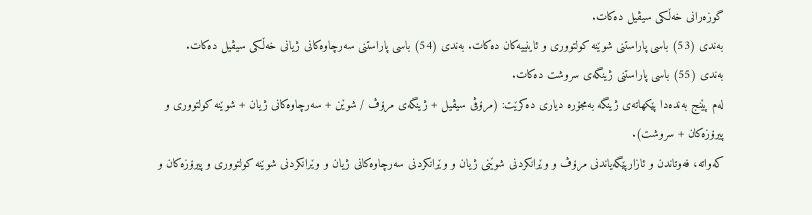گوزه‌رانی‌ خه‌ڵکی‌ سیڤیل ده‌کات.
به‌ندی‌ (53) باسی‌ پاراستنی‌ شوێنه‌ کولتووری‌ و ئاینییه‌کان ده‌کات. به‌ندی‌ (54) باسی‌ پاراستنی‌ سه‌رچاوه‌کانی‌ ژیانی‌ خه‌ڵکی‌ سیڤیل ده‌کات.
به‌ندی‌ (55) باسی‌ پاراستنی‌ ژینگه‌ی‌ سروشت ده‌کات.
له‌م پێنج به‌نده‌دا پێکهاته‌ی‌ ژینگه‌ به‌مجۆره‌ دیاری ده‌کرێت: (مرۆڤی‌ سیڤیل + ژینگه‌ی‌ مرۆڤ / شوێن + سه‌رچاوه‌کانی‌ ژیان + شوێنه‌ کولتووری‌ و پیرۆزه‌کان + سروشت).
که‌واته‌، فه‌وتاندن و ئازارپێگه‌یاندنی‌ مرۆڤ و وێرانکردنی‌ شوێنی‌ ژیان و وێرانکردنی‌ سه‌رچاوه‌کانی‌ ژیان و وێرانکردنی‌ شوێنه‌ کولتووری‌ و پیرۆزه‌کان و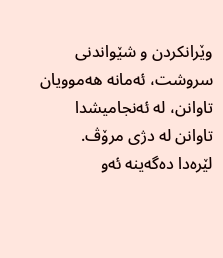وێرانکردن و شێواندنی‌ سروشت، ئه‌مانه‌ هه‌موویان تاوانن، له‌ ئه‌نجامیشدا تاوانن له‌ دژی‌ مرۆڤ.
لێره‌دا ده‌گه‌ینه‌ ئه‌و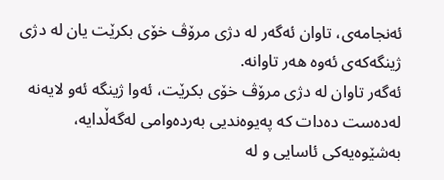ئه‌نجامه‌ی‌، تاوان ئه‌گه‌ر له‌ دژی‌ مرۆڤ خۆی‌ بکرێت یان له‌ دژی‌ ژینگه‌که‌ی‌ ئه‌وه‌ هه‌ر تاوانه‌.
ئه‌گه‌ر تاوان له‌ دژی‌ مرۆڤ خۆی‌ بکرێت، ئه‌وا ژینگه‌ ئه‌و لایه‌نه‌ له‌ده‌ست ده‌دات که‌ په‌یوه‌ندیی‌ به‌رده‌وامی‌ له‌گه‌ڵدایه‌، به‌شێوه‌یه‌کی‌ ئاسایی‌ و له‌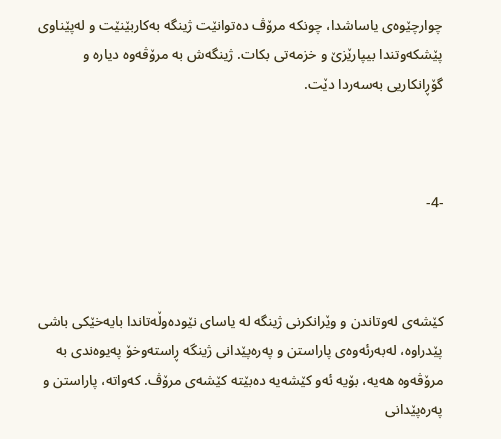چوارچێوه‌ی‌ یاساشدا، چونکه‌ مرۆڤ ده‌توانێت ژینگه‌ به‌کاربێنێت و له‌پێناوی‌ پێشکه‌وتندا بیپارێزێ‌ و خزمه‌تی‌ بکات. ژینگه‌ش به‌ مرۆڤه‌وه‌ دیاره‌ و گۆڕانکاریی‌ به‌سه‌ردا دێت.



-4-



کێشه‌ی‌ له‌وتاندن و وێرانکرنی‌ ژینگه‌ له‌ یاسای‌ نێوده‌وڵه‌تاندا بایه‌خێکی‌ باشی‌ پێدراوه‌، له‌به‌رئه‌وه‌ی‌ پاراستن و په‌ره‌پێدانی‌ ژینگه‌ ڕاسته‌وخۆ په‌یوه‌ندی‌ به‌ مرۆڤه‌وه‌ هه‌یه‌، بۆیه‌ ئه‌و کێشه‌یه‌ ده‌بێته‌ کێشه‌ی‌ مرۆڤ. که‌واته‌، پاراستن و په‌ره‌پێدانی‌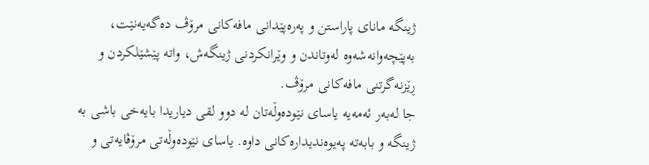ژینگه‌ مانای‌ پاراستن و په‌ره‌پێدانی‌ مافه‌کانی‌ مرۆڤ ده‌گه‌یه‌نێت، به‌پێچه‌وانه‌شه‌وه‌ له‌وتاندن و وێرانکردنی‌ ژینگه‌ش، واته‌ پێشێلکردن و ڕێزنه‌گرتنی‌ مافه‌کانی‌ مرۆڤ.
جا له‌به‌ر ئه‌مه‌یه‌ یاسای‌ نێوده‌وڵه‌تان له‌ دوو لقی‌ دیاریدا بایه‌خی‌ باشی‌ به‌ ژینگه‌ و بابه‌ته‌ په‌یوه‌ندیداره‌کانی‌ داوه‌. یاسای‌ نێوده‌وڵه‌تی‌ مرۆڤایه‌تی‌ و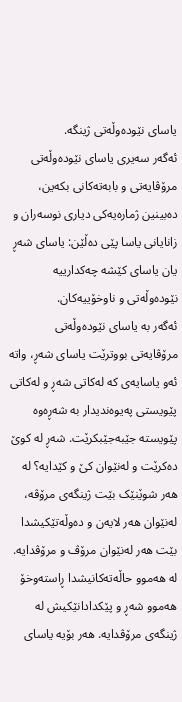یاسای‌ نێوده‌وڵه‌تی‌ ژینگه‌.
ئه‌گه‌ر سه‌یری‌ یاسای‌ نێوده‌وڵه‌تی‌ مرۆڤایه‌تی‌ و بابه‌ته‌کانی‌ بکه‌ین، ده‌بینین ژماره‌یه‌کی‌ دیاری‌ نوسه‌ران و زانایانی‌ یاسا پێی‌ ده‌ڵێن: یاسای‌ شه‌ڕ یان یاسای‌ کێشه‌ چه‌کدارییه‌ نێوده‌وڵه‌تی‌ و ناوخۆییه‌کان.
ئه‌گه‌ر به‌ یاسای‌ نێوده‌وڵه‌تی‌ مرۆڤایه‌تی‌ بووترێت یاسای‌ شه‌ڕ، واته‌ ئه‌و یاسایه‌ی‌ که‌ له‌کاتی‌ شه‌ڕ و له‌کاتی‌ پێویستی‌ په‌یوه‌ندیدار به‌ شه‌ڕه‌وه‌ پێویسته‌ جێبه‌جێبکرێت. شه‌ڕ له‌ کوێ‌ ده‌کرێت و له‌نێوان کێ‌ و کێدایه‌؟ له‌ هه‌ر شوێنێک بێت ژینگه‌ی‌ مرۆڤه‌، له‌نێوان هه‌ر لایه‌ن و ده‌وڵه‌تێکیشدا بێت هه‌ر له‌نێوان مرۆڤ و مرۆڤدایه‌. له‌ هه‌موو حاڵه‌ته‌کانیشدا ڕاسته‌وخۆ هه‌موو شه‌ڕ و پێکدادانێکیش له‌ ژینگه‌ی‌ مرۆڤدایه‌. هه‌ر بۆیه‌ یاسای‌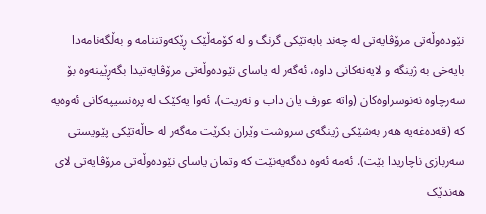نێوده‌وڵه‌تی‌ مرۆڤایه‌تی‌ له‌ چه‌ند بابه‌تێکی‌ گرنگ و له‌ کۆمه‌ڵێک ڕێکه‌وتننامه‌ و به‌ڵگه‌نامه‌دا بایه‌خی‌ به‌ ژینگه‌ و لایه‌نه‌کانی‌ داوه‌، ئه‌گه‌ر له‌ یاسای‌ نێوده‌وڵه‌تی‌ مرۆڤایه‌تیدا بگه‌ڕێینه‌وه‌ بۆ سه‌رچاوه‌ نه‌نوسراوه‌کان (واته‌ عورف یان داب و نه‌ریت)، ئه‌وا یه‌کێک له‌ پره‌نسیپه‌کانی‌ ئه‌وه‌یه‌ که‌ (قه‌ده‌غه‌یه‌ هه‌ر به‌شێکی‌ ژینگه‌ی‌ سروشت وێران بکرێت مه‌گه‌ر له‌ حاڵه‌تێکی‌ پێویستی‌ سه‌ربازی‌ ناچاریدا بێت). ئه‌مه‌ ئه‌وه‌ ده‌گه‌یه‌نێت که‌ وتمان یاسای‌ نێوده‌وڵه‌تی‌ مرۆڤایه‌تی‌ لای‌ هه‌ندێک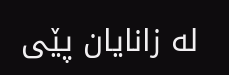له‌ زانایان پێی‌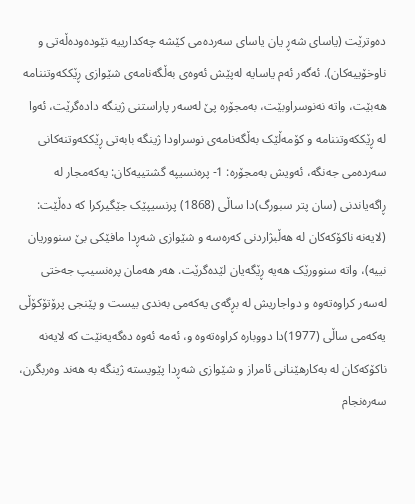ده‌وترێت (یاسای‌ شه‌ڕ یان یاسای‌ سه‌رده‌می‌ کێشه‌ چه‌کدارییه‌ نێوده‌وده‌ڵه‌تی‌ و ناوخۆییه‌کان). ئه‌گه‌ر ئه‌م یاسایه‌ له‌پێش ئه‌وه‌ی‌ به‌ڵگه‌نامه‌ی‌ شێوازی‌ ڕێککه‌وتننامه‌ هه‌بێت، واته‌ نه‌نوسراوبێت، به‌مجۆره‌ پێ‌ له‌سه‌ر پاراستنی‌ ژینگه‌ داده‌گرێت، ئه‌وا له‌ ڕێککه‌وتننامه‌ و کۆمه‌ڵێک به‌ڵگه‌نامه‌ی‌ نوسراودا ژینگه‌ بابه‌تی‌ ڕێککه‌وتنه‌کانی‌ سه‌رده‌می‌ جه‌نگه‌، ئه‌ویش به‌مجۆره‌: 1- پره‌نسیپه‌ گشتییه‌کان: یه‌که‌مجار له‌ ڕاگه‌یاندنی‌ (سان پتر سبورگ)دا ساڵی‌ (1868) پرنسیپێک جێگیرکرا که‌ ده‌ڵێت: (لایه‌نه‌ ناکۆکه‌کان له‌ هه‌ڵبژاردنی‌ که‌ره‌سه‌ و شێوازی‌ شه‌ڕدا مافێکی‌ بێ‌ سنووریان نییه‌)، واته‌ سنوورێک هه‌یه‌ ڕێگه‌یان لێده‌گرێت. هه‌ر هه‌مان پره‌نسیپ جه‌ختی‌ له‌سه‌ر کراوه‌ته‌وه‌ و دواجاریش له‌ بڕگه‌ی‌ یه‌که‌می‌ به‌ندی‌ بیست و پێنجی‌ پرۆتۆکۆڵی‌ یه‌که‌می‌ ساڵی‌ (1977)دا دووباره‌ کراوه‌ته‌وه‌ و، ئه‌مه‌ ئه‌وه‌ ده‌گه‌یه‌نێت که‌ لایه‌نه‌ ناکۆکه‌کان له‌ به‌کارهێنانی‌ ئامراز و شێوازی‌ شه‌ڕدا پێویسته‌ ژینگه‌ به‌ هه‌ند وه‌ربگرن، سه‌ره‌نجام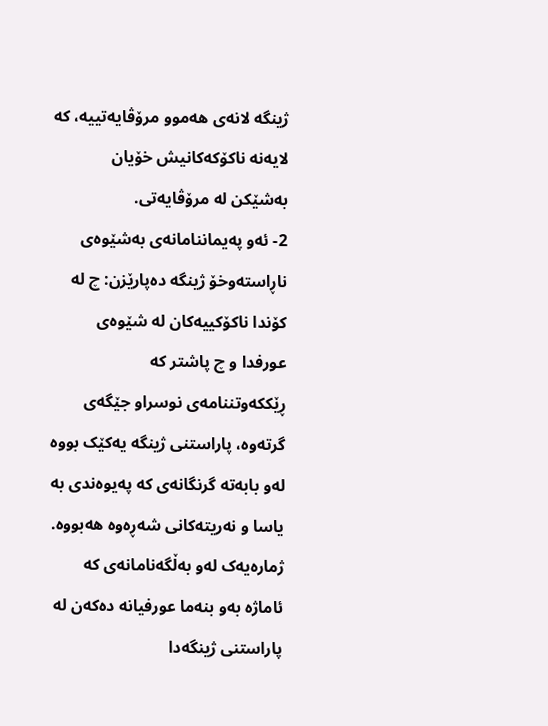ژینگه‌ لانه‌ی‌ هه‌موو مرۆڤایه‌تییه‌، که‌ لایه‌نه‌ ناکۆکه‌کانیش خۆیان به‌شێکن له‌ مرۆڤایه‌تی‌.
2- ئه‌و په‌یماننامانه‌ی‌ به‌شێوه‌ی‌ ناڕاسته‌وخۆ ژینگه‌ ده‌پارێزن: چ له‌ کۆندا ناکۆکییه‌کان له‌ شێوه‌ی‌ عورفدا و چ پاشتر که‌ ڕێککه‌وتننامه‌ی‌ نوسراو جێگه‌ی‌ گرته‌وه‌، پاراستنی‌ ژینگه‌ یه‌کێک بووه‌ له‌و بابه‌ته‌ گرنگانه‌ی‌ که‌ په‌یوه‌ندی‌ به‌ یاسا و نه‌ریته‌کانی‌ شه‌ڕه‌وه‌ هه‌بووه‌. ژماره‌یه‌ک له‌و به‌ڵگه‌نامانه‌ی‌ که‌ ئاماژه‌ به‌و بنه‌ما عورفیانه‌ ده‌که‌ن له‌ پاراستنی‌ ژینگه‌دا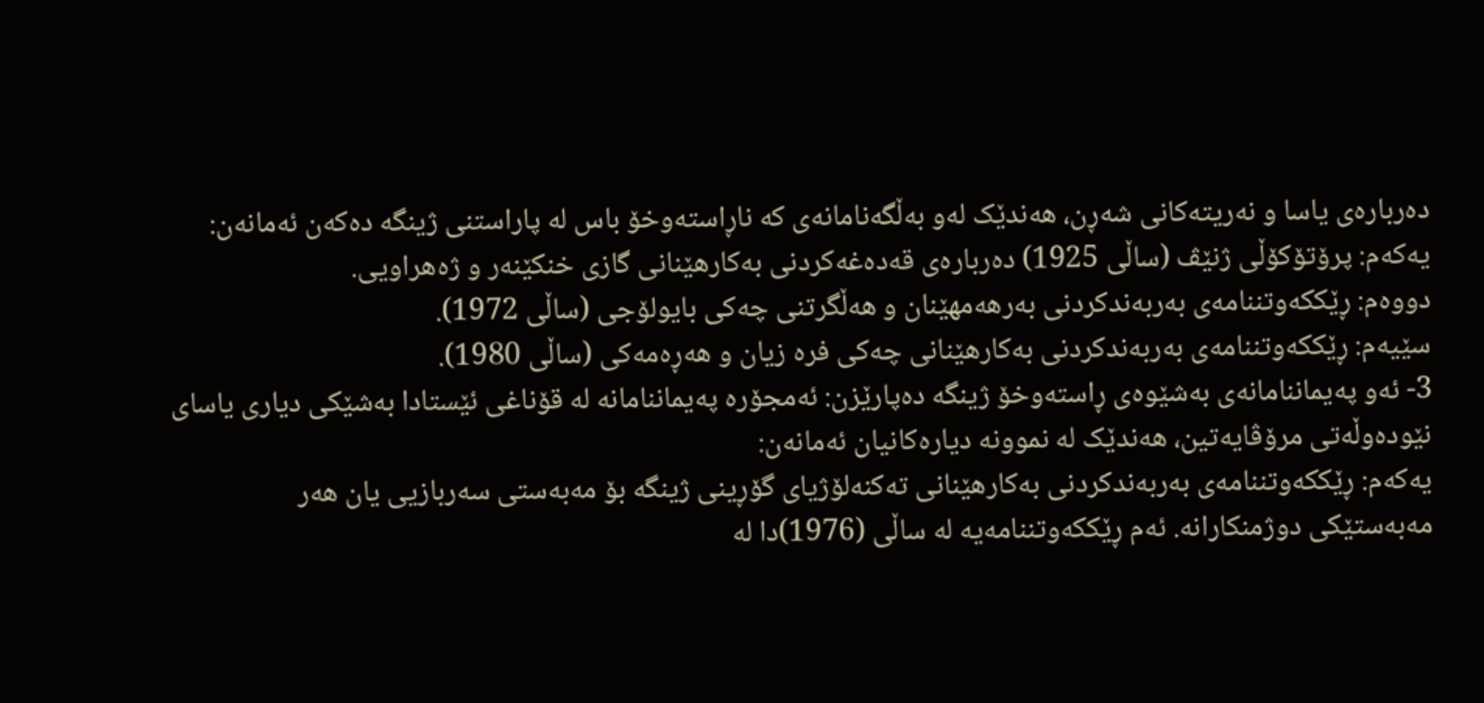ده‌رباره‌ی‌ یاسا و نه‌ریته‌کانی‌ شه‌ڕن، هه‌ندێک له‌و به‌ڵگه‌نامانه‌ی‌ که‌ ناڕاسته‌وخۆ باس له‌ پاراستنی‌ ژینگه‌ ده‌که‌ن ئه‌مانه‌ن: یه‌که‌م: پرۆتۆکۆڵی‌ ژنێڤ (ساڵی‌ 1925) ده‌رباره‌ی‌ قه‌ده‌غه‌کردنی‌ به‌کارهێنانی‌ گازی‌ خنکێنه‌ر و ژه‌هراویی‌.
دووه‌م: ڕێککه‌وتننامه‌ی‌ به‌ربه‌ندکردنی‌ به‌رهه‌مهێنان و هه‌ڵگرتنی‌ چه‌کی‌ بایولۆجی‌ (ساڵی‌ 1972).
سێیه‌م: ڕێککه‌وتننامه‌ی‌ به‌ربه‌ندکردنی‌ به‌کارهێنانی‌ چه‌کی‌ فره‌ زیان و هه‌ڕه‌مه‌کی‌ (ساڵی‌ 1980).
3- ئه‌و په‌یماننامانه‌ی‌ به‌شێوه‌ی‌ ڕاسته‌وخۆ ژینگه‌ ده‌پارێزن: ئه‌مجۆره‌ په‌یماننامانه‌ له‌ قۆناغی‌ ئێستادا به‌شێکی‌ دیاری‌ یاسای‌ نێوده‌وڵه‌تی‌ مرۆڤایه‌تین، هه‌ندێک له‌ نموونه‌ دیاره‌کانیان ئه‌مانه‌ن:
یه‌که‌م: ڕێککه‌وتننامه‌ی‌ به‌ربه‌ندکردنی‌ به‌کارهێنانی‌ ته‌کنه‌لۆژیای‌ گۆڕینی‌ ژینگه‌ بۆ مه‌به‌ستی‌ سه‌ربازیی‌ یان هه‌ر مه‌به‌ستێکی‌ دوژمنکارانه‌. ئه‌م ڕێککه‌وتننامه‌یه‌ له‌ ساڵی‌ (1976)دا له‌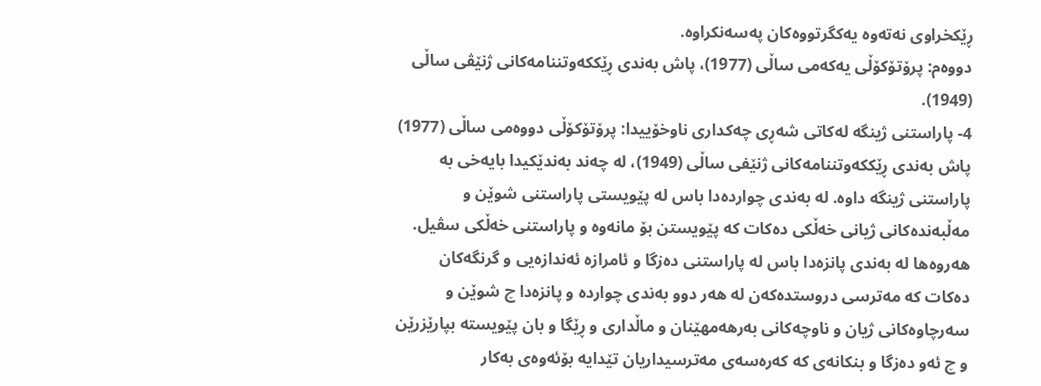ڕێکخراوی‌ نه‌ته‌وه‌ یه‌کگرتووه‌کان په‌سه‌نکراوه‌.
دووه‌م: پرۆتۆکۆڵی‌ یه‌که‌می‌ ساڵی‌ (1977)، پاش به‌ندی‌ ڕێککه‌وتننامه‌کانی‌ ژنێڤی‌ ساڵی‌ (1949).
4- پاراستنی‌ ژینگه‌ له‌کاتی‌ شه‌ڕی‌ چه‌کداری‌ ناوخۆییدا: پرۆتۆکۆڵی‌ دووه‌می‌ ساڵی‌ (1977) پاش به‌ندی‌ ڕێککه‌وتننامه‌کانی‌ ژنێفی‌ ساڵی‌ (1949)، له‌ چه‌ند به‌ندێکیدا بایه‌خی‌ به‌ پاراستنی‌ ژینگه‌ داوه‌. له‌ به‌ندی‌ چوارده‌دا باس له‌ پێویستی‌ پاراستنی‌ شوێن و مه‌ڵبه‌نده‌کانی‌ ژیانی‌ خه‌ڵکی‌ ده‌کات که‌ پێویستن بۆ مانه‌وه‌ و پاراستنی‌ خه‌ڵکی‌ سڤیل. هه‌روه‌ها له‌ به‌ندی‌ پانزه‌دا باس له‌ پاراستنی‌ ده‌زگا و ئامرازه‌ ئه‌ندازه‌یی‌ و گرنگه‌کان ده‌کات که‌ مه‌ترسی‌ دروستده‌که‌ن له‌ هه‌ر دوو به‌ندی‌ چوارده‌ و پانزه‌دا چ شوێن و سه‌رچاوه‌کانی‌ ژیان و ناوچه‌کانی‌ به‌رهه‌مهێنان و ماڵداری‌ و ڕێگا و بان پێویسته‌ بپارێزرێن و چ ئه‌و ده‌زگا و بنکانه‌ی‌ که‌ که‌ره‌سه‌ی‌ مه‌ترسیداریان تێدایه‌ بۆئه‌وه‌ی‌ به‌کار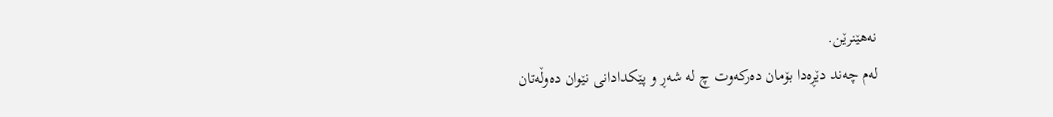نه‌هێنرێن.
له‌م چه‌ند دێڕه‌دا بۆمان ده‌رکه‌وت چ له‌ شه‌ڕ و پێکدادانی‌ نێوان ده‌وڵه‌تان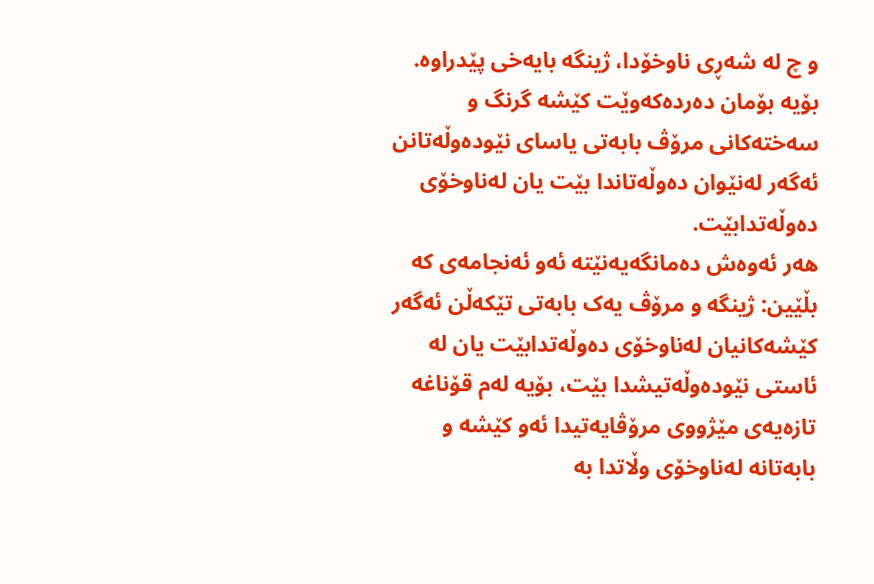و چ له‌ شه‌ڕی‌ ناوخۆدا، ژینگه‌ بایه‌خی‌ پێدراوه‌. بۆیه‌ بۆمان ده‌رده‌که‌وێت کێشه‌ گرنگ و سه‌خته‌کانی‌ مرۆڤ بابه‌تی‌ یاسای‌ نێوده‌وڵه‌تانن ئه‌گه‌ر له‌نێوان ده‌وڵه‌تاندا بێت یان له‌ناوخۆی‌ ده‌وڵه‌تدابێت.
هه‌ر ئه‌وه‌ش ده‌مانگه‌یه‌نێته‌ ئه‌و ئه‌نجامه‌ی‌ که‌ بڵێین: ژینگه‌ و مرۆڤ یه‌ک بابه‌تی‌ تێکه‌ڵن ئه‌گه‌ر کێشه‌کانیان له‌ناوخۆی‌ ده‌وڵه‌تدابێت یان له‌ ئاستی‌ نێوده‌وڵه‌تیشدا بێت، بۆیه‌ له‌م قۆناغه‌ تازه‌یه‌ی‌ مێژووی‌ مرۆڤایه‌تیدا ئه‌و کێشه‌ و بابه‌تانه‌ له‌ناوخۆی‌ وڵاتدا به‌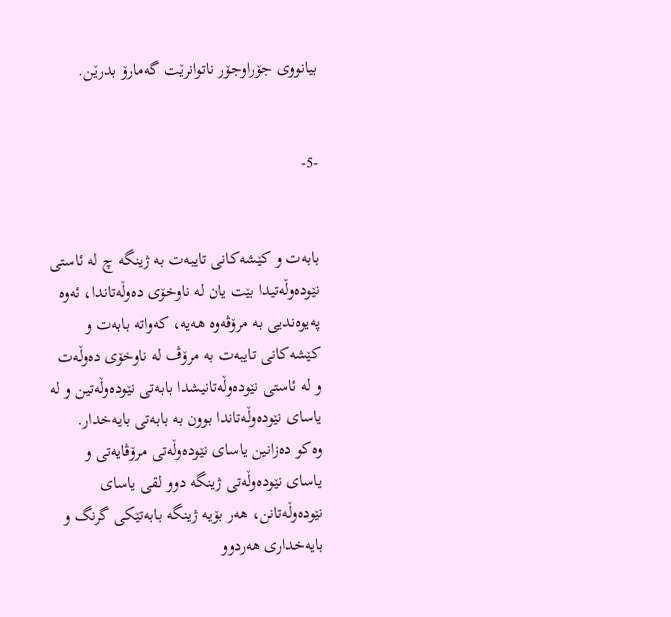بیانووی‌ جۆراوجۆر ناتوانرێت گه‌مارۆ بدرێن.


-5-


بابه‌ت و کێشه‌کانی‌ تایبه‌ت به‌ ژینگه‌ چ له‌ ئاستی‌ نێوده‌وڵه‌تیدا بێت یان له‌ ناوخۆی‌ ده‌وڵه‌تاندا، ئه‌وه‌ په‌یوه‌ندیی‌ به‌ مرۆڤه‌وه‌ هه‌یه‌، که‌واته‌ بابه‌ت و کێشه‌کانی‌ تایبه‌ت به‌ مرۆڤ له‌ ناوخۆی‌ ده‌وڵه‌ت و له‌ ئاستی‌ نێوده‌وڵه‌تانیشدا بابه‌تی‌ نێوده‌وڵه‌تین و له‌ یاسای‌ نێوده‌وڵه‌تاندا بوون به‌ بابه‌تی‌ بایه‌خدار. وه‌کو ده‌زانین یاسای‌ نێوده‌وڵه‌تی‌ مرۆڤایه‌تی‌ و یاسای‌ نێوده‌وڵه‌تی‌ ژینگه‌ دوو لقی‌ یاسای‌ نێوده‌وڵه‌تانن، هه‌ر بۆیه‌ ژینگه‌ بابه‌تێکی‌ گرنگ و بایه‌خداری‌ هه‌ردوو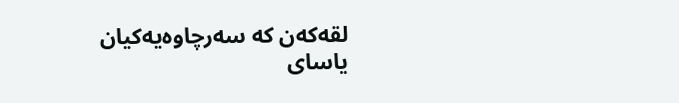لقه‌که‌ن که‌ سه‌رچاوه‌یه‌کیان یاسای‌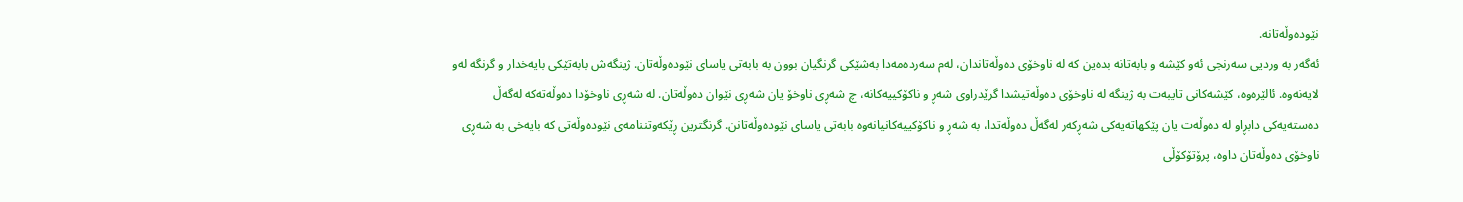نێوده‌وڵه‌تانه‌.
ئه‌گه‌ر به‌ وردیی‌ سه‌رنجی‌ ئه‌و کێشه‌ و بابه‌تانه‌ بده‌ین که‌ له‌ ناوخۆی‌ ده‌وڵه‌تاندان، له‌م سه‌رده‌مه‌دا به‌شێکی‌ گرنگیان بوون به‌ بابه‌تی‌ یاسای‌ نێوده‌وڵه‌تان. ژینگه‌ش بابه‌تێکی‌ بایه‌خدار و گرنگه‌ له‌و لایه‌نه‌وه‌. ئالێره‌وه‌، کێشه‌کانی‌ تایبه‌ت به‌ ژینگه‌ له‌ ناوخۆی‌ ده‌وڵه‌تیشدا گرێدراوی‌ شه‌ڕ و ناکۆکییه‌کانه‌، چ شه‌ڕی‌ ناوخۆ یان شه‌ڕی‌ نێوان ده‌وڵه‌تان. له‌ شه‌ڕی‌ ناوخۆدا ده‌وڵه‌ته‌که‌ له‌گه‌ڵ‌ ده‌سته‌یه‌کی‌ دابڕاو له‌ ده‌وڵه‌ت یان پێکهاته‌یه‌کی‌ شه‌ڕکه‌ر له‌گه‌ڵ‌ ده‌وڵه‌تدا، به‌ شه‌ڕ و ناکۆکییه‌کانیانه‌وه‌ بابه‌تی‌ یاسای‌ نێوده‌وڵه‌تانن. گرنگترین ڕێکه‌وتننامه‌ی‌ نێوده‌وڵه‌تی‌ که‌ بایه‌خی‌ به‌ شه‌ڕی‌ ناوخۆی‌ ده‌وڵه‌تان داوه‌، پرۆتۆکۆڵی‌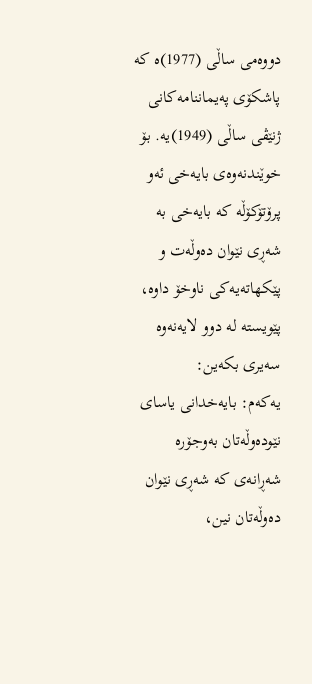دووه‌می‌ ساڵی‌ (1977)ه‌ که‌ پاشکۆی‌ په‌یماننامه‌کانی‌ ژنێڤی‌ ساڵی‌ (1949)یه‌. بۆ خوێندنه‌وه‌ی‌ بایه‌خی‌ ئه‌و پرۆتۆکۆڵه‌ که‌ بایه‌خی‌ به‌ شه‌ڕی‌ نێوان ده‌وڵه‌ت و پێکهاته‌یه‌کی‌ ناوخۆ داوه‌، پێویسته‌ له‌ دوو لایه‌نه‌وه‌ سه‌یری‌ بکه‌ین:
یه‌که‌م: بایه‌خدانی‌ یاسای‌ نێوده‌وڵه‌تان به‌وجۆره‌ شه‌ڕانه‌ی‌ که‌ شه‌ڕی‌ نێوان ده‌وڵه‌تان نین،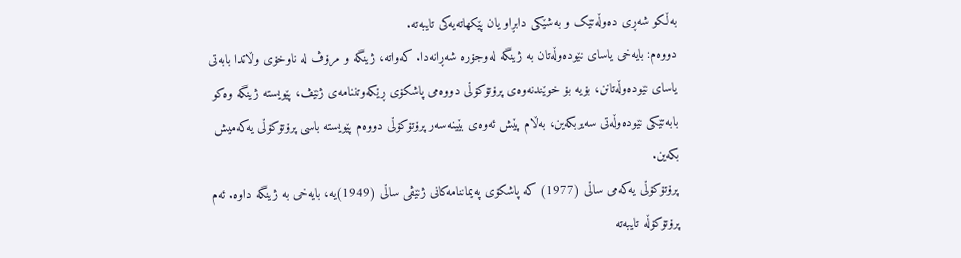به‌ڵکو شه‌ڕی‌ ده‌وڵه‌تێک و به‌شێکی‌ دابڕاو یان پێکهاته‌یه‌کی‌ تایبه‌ته‌.
دووه‌م: بایه‌خی‌ یاسای‌ نێوده‌وڵه‌تان به‌ ژینگه‌ له‌وجۆره‌ شه‌ڕانه‌دا. که‌واته‌، ژینگه‌ و مرۆڤ له‌ ناوخۆی‌ وڵاتدا بابه‌تی‌ یاسای‌ نێوده‌وڵه‌تانن، بۆیه‌ بۆ خوێندنه‌وه‌ی‌ پرۆتۆکۆڵی‌ دووه‌می‌ پاشکۆی‌ ڕێکه‌وتننامه‌ی‌ ژنێڤ، پێویسته‌ ژینگه‌ وه‌کو بابه‌تێکی‌ نێوده‌وڵه‌تی‌ سه‌یربکه‌ین، به‌ڵام پێش ئه‌وه‌ی‌ بێینه‌سه‌ر پرۆتۆکۆڵی‌ دووه‌م پێویسته‌ باسی‌ پرۆتۆکۆڵی‌ یه‌که‌میش بکه‌ین.
پرۆتۆکۆڵی‌ یه‌که‌می‌ ساڵی‌ (1977) که‌ پاشکۆی‌ په‌یماننامه‌کانی‌ ژنێڤی‌ ساڵی‌ (1949)یه‌، بایه‌خی‌ به‌ ژینگه‌ داوه‌. ئه‌م پرۆتۆکۆڵه‌ تایبه‌ته‌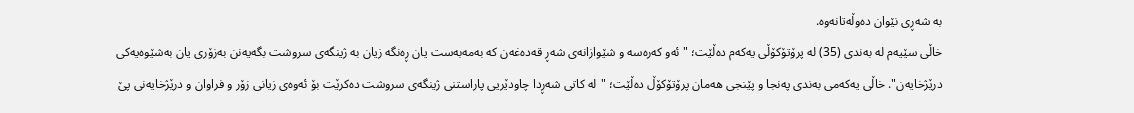به‌ شه‌ڕی‌ نێوان ده‌وڵه‌تانه‌وه‌.
خاڵی‌ سێیه‌م له‌ به‌ندی‌ (35) له‌ پرۆتۆکۆڵی‌ یه‌که‌م ده‌ڵێت؛ "ئه‌و که‌ره‌سه‌ و شێوازانه‌ی‌ شه‌ڕ قه‌ده‌غه‌ن که‌ به‌مه‌به‌ست یان ڕه‌نگه‌ زیان به‌ ژینگه‌ی‌ سروشت بگه‌یه‌نن به‌زۆری‌ یان به‌شێوه‌یه‌کی‌ درێژخایه‌ن". خاڵی‌ یه‌که‌می‌ به‌ندی‌ په‌نجا و پێنجی‌ هه‌مان پرۆتۆکۆڵ ده‌ڵێت؛ "له‌ کاتی‌ شه‌ڕدا چاودێریی‌ پاراستنی‌ ژینگه‌ی‌ سروشت ده‌کرێت بۆ ئه‌وه‌ی‌ زیانی‌ زۆر و فراوان و درێژخایه‌نی‌ پێ‌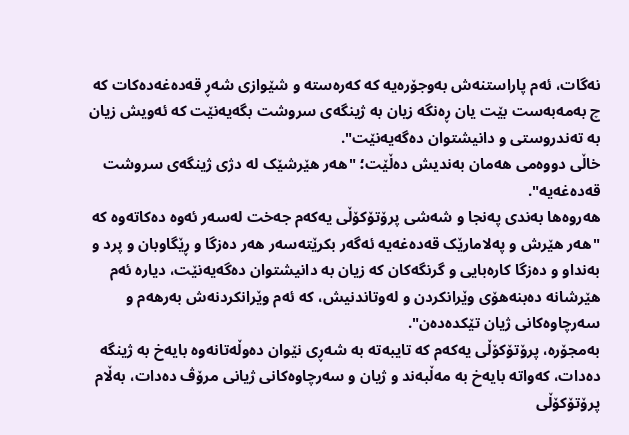نه‌گات، ئه‌م پاراستنه‌ش به‌وجۆره‌یه‌ که‌ که‌ره‌سته‌ و شێوازی‌ شه‌ڕ قه‌ده‌غه‌ده‌کات که‌ چ به‌مه‌به‌ست بێت یان ڕه‌نگه‌ زیان به‌ ژینگه‌ی‌ سروشت بگه‌یه‌نێت که‌ ئه‌ویش زیان به‌ ته‌ندروستی‌ و دانیشتوان ده‌گه‌یه‌نێت".
خاڵی‌ دووه‌می‌ هه‌مان به‌ندیش ده‌ڵێت؛ "هه‌ر هێرشێک له‌ دژی‌ ژینگه‌ی‌ سروشت قه‌ده‌غه‌یه‌".
هه‌روه‌ها به‌ندی‌ په‌نجا و شه‌شی‌ پرۆتۆکۆڵی‌ یه‌که‌م جه‌خت له‌سه‌ر ئه‌وه‌ ده‌کاته‌وه‌ که‌ "هه‌ر هێرش و په‌لامارێک قه‌ده‌غه‌یه‌ ئه‌گه‌ر بکرێته‌سه‌ر هه‌ر ده‌زگا و ڕێگاوبان و پرد و به‌نداو و ده‌زگا کاره‌بایی‌ و گرنگه‌کان که‌ زیان به‌ دانیشتوان ده‌گه‌یه‌نێت، دیاره‌ ئه‌م هێرشانه‌ ده‌بنه‌هۆی‌ وێرانکردن و له‌وتاندنیش، که‌ ئه‌م وێرانکردنه‌ش به‌رهه‌م و سه‌رچاوه‌کانی‌ ژیان تێکده‌ده‌ن".
به‌مجۆره‌، پرۆتۆکۆڵی‌ یه‌که‌م که‌ تایبه‌ته‌ به‌ شه‌ڕی‌ نێوان ده‌وڵه‌تانه‌وه‌ بایه‌خ به‌ ژینگه‌ ده‌دات، که‌واته‌ بایه‌خ به‌ مه‌ڵبه‌ند و ژیان و سه‌رچاوه‌کانی‌ ژیانی‌ مرۆڤ ده‌دات، به‌ڵام پرۆتۆکۆڵی‌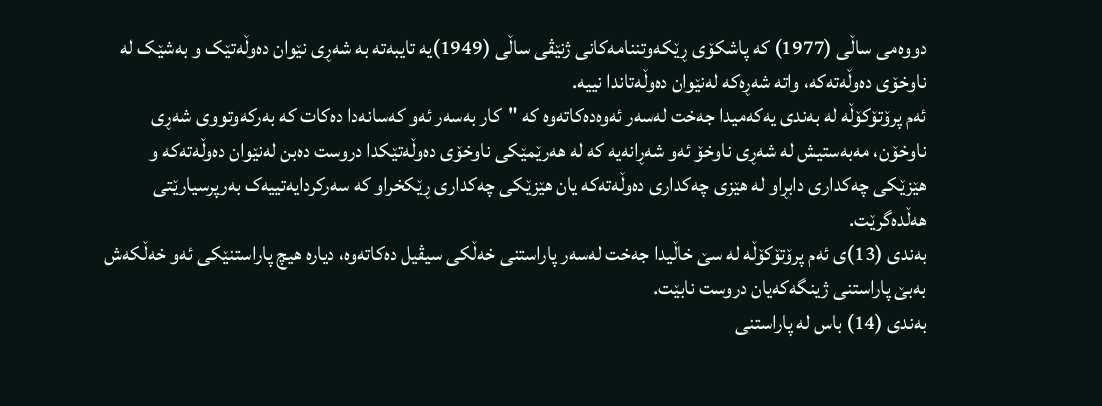دووه‌می‌ ساڵی‌ (1977) که‌ پاشکۆی‌ ڕێکه‌وتننامه‌کانی‌ ژنێڤی‌ ساڵی‌ (1949)یه‌ تایبه‌ته‌ به‌ شه‌ڕی‌ نێوان ده‌وڵه‌تێک و به‌شێک له‌ ناوخۆی‌ ده‌وڵه‌ته‌که‌، واته‌ شه‌ڕه‌که‌ له‌نێوان ده‌وڵه‌تاندا نییه‌.
ئه‌م پرۆتۆکۆڵه‌ له‌ به‌ندی‌ یه‌که‌میدا جه‌خت له‌سه‌ر ئه‌وه‌ده‌کاته‌وه‌ که‌ "کار به‌سه‌ر ئه‌و که‌سانه‌دا ده‌کات که‌ به‌رکه‌وتووی‌ شه‌ڕی‌ ناوخۆن، مه‌به‌ستیش له‌ شه‌ڕی‌ ناوخۆ ئه‌و شه‌ڕانه‌یه‌ که‌ له‌ هه‌رێمێکی‌ ناوخۆی‌ ده‌وڵه‌تێکدا دروست ده‌بن له‌نێوان ده‌وڵه‌ته‌که‌ و هێزێکی‌ چه‌کداری‌ دابڕاو له‌ هێزی‌ چه‌کداری‌ ده‌وڵه‌ته‌که‌ یان هێزێکی‌ چه‌کداری‌ ڕێکخراو که‌ سه‌رکردایه‌تییه‌ک به‌رپرسیارێتی‌ هه‌ڵده‌گرێت.
به‌ندی‌ (13)ی‌ ئه‌م پرۆتۆکۆڵه‌ له‌ سێ‌ خاڵیدا جه‌خت له‌سه‌ر پاراستنی‌ خه‌ڵکی‌ سیڤیل ده‌کاته‌وه‌، دیاره‌ هیچ پاراستنێکی‌ ئه‌و خه‌ڵکه‌ش به‌بێ‌ پاراستنی‌ ژینگه‌که‌یان دروست نابێت.
به‌ندی‌ (14) باس له‌ پاراستنی‌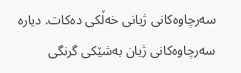سه‌رچاوه‌کانی‌ ژیانی‌ خه‌ڵکی‌ ده‌کات. دیاره‌ سه‌رچاوه‌کانی‌ ژیان به‌شێکی‌ گرنگی‌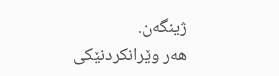ژینگه‌ن.
هه‌ر وێرانکردنێکی‌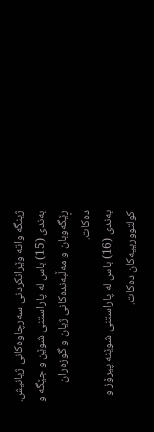ژینگه‌ واته‌ وێرانکردنی‌ سه‌رچاوه‌کانی‌ ژیانیش.
به‌ندی‌ (15) باس له‌ پاراستنی‌ شوێن و جێگه‌ و ڕێگه‌وبان و مه‌ڵبه‌نده‌کانی‌ ژیان و گوزه‌ران ده‌کات.
به‌ندی‌ (16) باس له‌ پاراستنی‌ شوێنه‌ پیرۆز و کولتوورییه‌کان ده‌کات.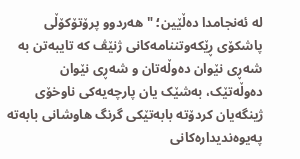له‌ ئه‌نجامدا ده‌ڵێین؛ "هه‌ردوو پرۆتۆکۆڵی‌ پاشکۆی‌ ڕێکه‌وتننامه‌کانی‌ ژنێڤ که‌ تایبه‌تن به‌ شه‌ڕی‌ نێوان ده‌وڵه‌تان و شه‌ڕی‌ نێوان ده‌وڵه‌تێک، به‌شێک یان پارچه‌یه‌کی‌ ناوخۆی‌ ژینگه‌یان کردۆته‌ بابه‌تێکی‌ گرنگ هاوشانی‌ بابه‌ته‌ په‌یوه‌ندیداره‌کانی‌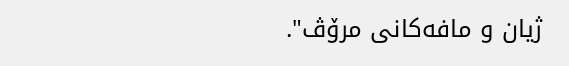ژیان و مافه‌کانی‌ مرۆڤ".